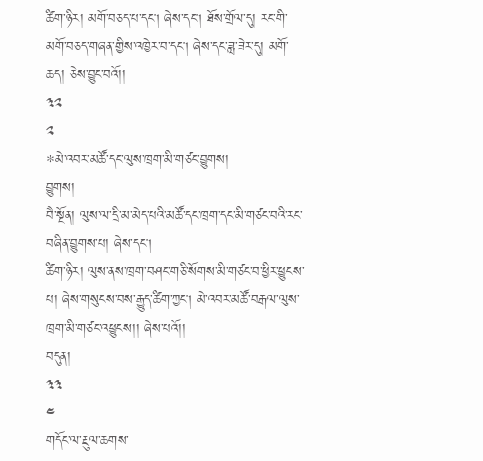ཚིག་ཉིར། མགོ་བཅད་པ་དང། ཞེས་དང། ཐོས་གྲོལ་དུ། རང་གི་མགོ་བཅད་གཞན་གྱིས་འཁྱེར་བ་དང། ཞེས་དང་ཟླ་ཟེར་དུ། མགོ་ཆད། ཅེས་བྱུང་བའོ།།
༣༢
༢
*མེ་འབར་མཚོ་དང་ལུས་ཁྲག་མི་གཙང་བྱུགས།
བྱུགས།
བཻ་སྔོན། ལུས་ལ་དྲི་མ་མེད་པའི་མཚོ་དང་ཁྲག་དང་མི་གཙང་བའི་རང་བཞིན་བྱུགས་པ། ཞེས་དང།
ཚིག་ཉིར། ལུས་ནས་ཁྲག་བཤང་གཅི་སོགས་མི་གཙང་བ་ཕྱིར་ཕྱུངས་པ། ཞེས་གསུངས་བས་རྒྱུད་ཚིག་ཀྱང། མེ་འབར་མཚོ་བརྒལ་ལུས་ཁྲག་མི་གཙང་འཕྱུངས།། ཞེས་པའོ།།
བདུན།
༣༣
༤
གདོང་ལ་རྔུལ་ཆགས་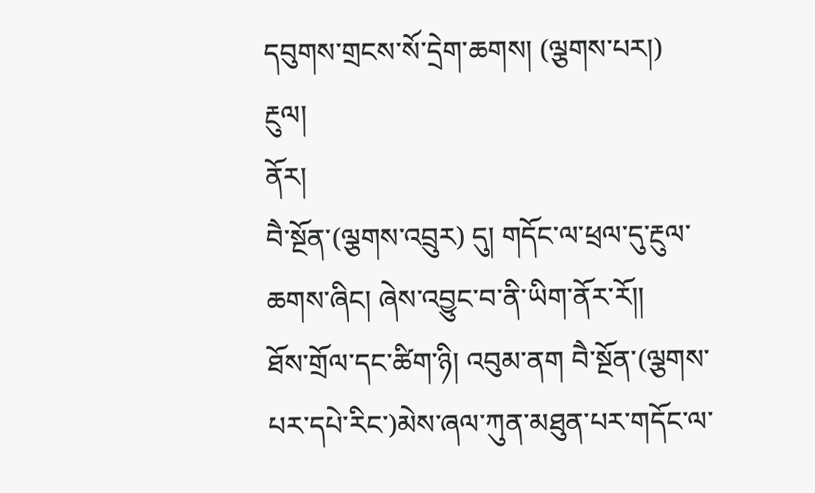དབུགས་གྲངས་སོ་དྲེག་ཆགས། (ལྕགས་པར།)
རྔུལ།
ནོར།
བཻ་སྔོན་(ལྕགས་འབྲུར) དུ། གདོང་ལ་ཕྲལ་དུ་རྔུལ་ཆགས་ཞིང། ཞེས་འབྱུང་བ་ནི་ཡིག་ནོར་རོ།།
ཐོས་གྲོལ་དང་ཚིག་ཉི། འབུམ་ནག བཻ་སྔོན་(ལྕགས་པར་དཔེ་རིང་)མེས་ཞལ་ཀུན་མཐུན་པར་གདོང་ལ་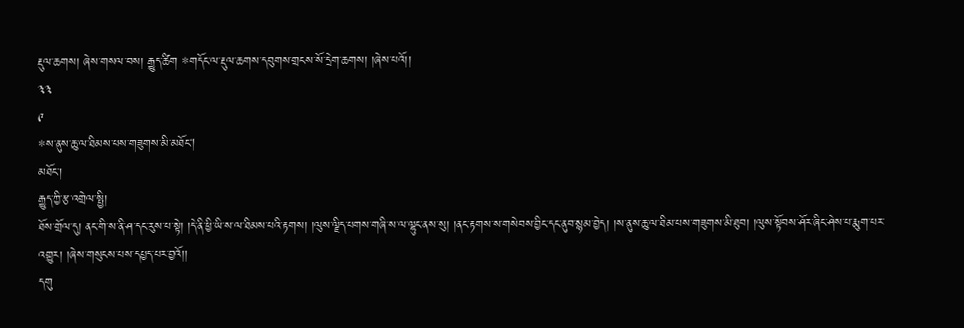རྡུལ་ཆགས། ཞེས་གསལ་བས། རྒྱུད་ཚིག *གདོང་ལ་རྡུལ་ཆགས་དབུགས་གྲངས་སོ་དྲེག་ཆགས། །ཞེས་པའོ།།
༣༣
༩
*ས་ནུས་ཆུ་ལ་ཐིམས་པས་གཟུགས་མི་མཐོང།
མཐོང་།
རྒྱུད་ཀྱི་རྩ་འགྲེལ་སྤྱི།
ཐོས་གྲོལ་དུ། ནང་གི་ས་ནི་ཤ་དང་རུས་པ་སྟེ། །དེ་ནི་ཕྱི་ཡི་ས་ལ་ཐིམས་པའི་རྟགས། །ལུས་ལྗིད་པགས་གཞི་ས་ལ་ལྷུང་ནས་སུ། །ནང་རྟགས་ས་གསེབས་བྱིང་དང་ནུབ་སྙམ་བྱེད། །ས་ནུས་ཆུ་ལ་ཐིམ་པས་གཟུགས་མི་ཐུབ། །ལུས་སྟོབས་ཤོར་ཞིང་ཤེས་པ་རྨུག་པར་འགྱུར། །ཞེས་གསུངས་པས་དཔྱད་པར་བྱའོ།།
དགུ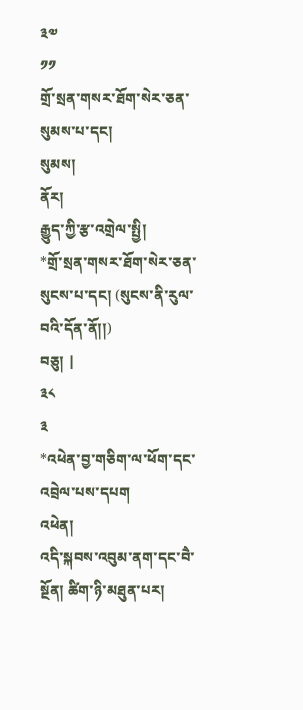༣༧
༡༡
གྲོ་སྲན་གསར་ཐོག་སེར་ཅན་སུམས་པ་དང།
སུམས།
ནོར།
རྒྱུད་ཀྱི་རྩ་འགྲེལ་སྤྱི།
*གྲོ་སྲན་གསར་ཐོག་སེར་ཅན་སུངས་པ་དང། (སུངས་ནི་རུལ་བའི་དོན་ནོ།།)
བཅུ། |
༣༨
༣
*འཕེན་བྱ་གཅིག་ལ་ཕོག་དང་འབྲེལ་པས་དཔག
འཕེན།
འདི་སྐབས་འབུམ་ནག་དང་བཻ་སྔོན། ཚིག་ཉི་མཐུན་པར།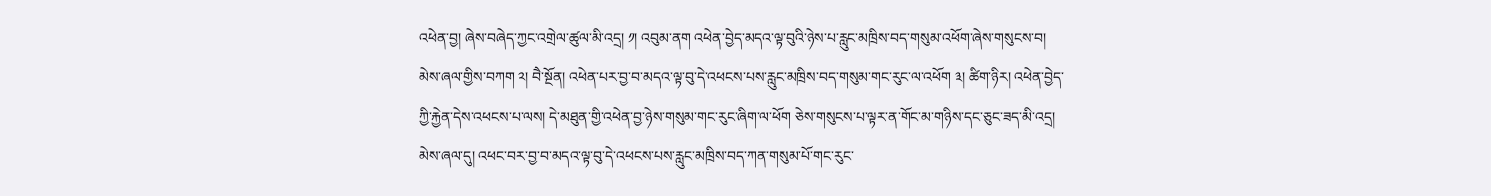འཕེན་བྱ། ཞེས་བཞེད་ཀྱང་འགྲེལ་ཚུལ་མི་འདྲ། ༡། འབུམ་ནག འཕེན་བྱེད་མདའ་ལྟ་བུའི་ཉེས་པ་རླུང་མཁྲིས་བད་གསུམ་འཕོག་ཞེས་གསུངས་བ། མེས་ཞལ་གྱིས་བཀག ༢། བཻ་སྔོན། འཕེན་པར་བྱ་བ་མདའ་ལྟ་བུ་དེ་འཕངས་པས་རླུང་མཁྲིས་བད་གསུམ་གང་རུང་ལ་འཕོག ༣། ཚིག་ཉིར། འཕེན་བྱེད་ཀྱི་རྐྱེན་དེས་འཕངས་པ་ལས། དེ་མཐུན་གྱི་འཕེན་བྱ་ཉེས་གསུམ་གང་རུང་ཞིག་ལ་ཕོག ཅེས་གསུངས་པ་ལྟར་ན་གོང་མ་གཉིས་དང་ཅུང་ཟད་མི་འདྲ།
མེས་ཞལ་དུ། འཕང་བར་བྱ་བ་མདའ་ལྟ་བུ་དེ་འཕངས་པས་རླུང་མཁྲིས་བད་ཀན་གསུམ་པོ་གང་རུང་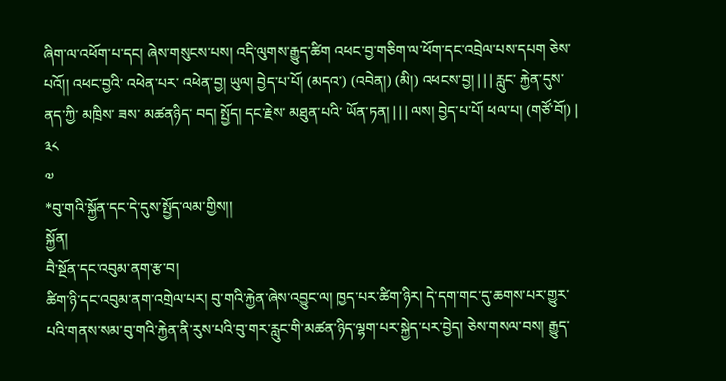ཞིག་ལ་འཕོག་པ་དང། ཞེས་གསུངས་པས། འདི་ལུགས་རྒྱུད་ཚིག འཕང་བྱ་གཅིག་ལ་ཕོག་དང་འབྲེལ་པས་དཔག ཅེས་པའོ།། འཕང་བྱའི་ འཕེན་པར་ འཕེན་བྱ། ཡུལ། བྱེད་པ་པོ། (མདའ་) (འབེན།) (མི།) འཕངས་བྱ། | | | རླུང་ རྐྱེན་དུས་ ནད་ཀྱི་ མཁྲིས་ ཟས་ མཚནཉིད་ བད། སྤྱོད། དང་རྗེས་ མཐུན་པའི་ ཡོན་ཏན། | | | ལས། བྱེད་པ་པོ། ཕལ་པ། (གཙོ་བོ།) |
༣༨
༧
*བུ་གའི་སྐྱོན་དང་དེ་དུས་སྤྱོད་ལམ་གྱིས།།
སྐྱོན།
བཻ་སྔོན་དང་འབུམ་ནག་རྩ་བ།
ཚིག་ཉི་དང་འབུམ་ནག་འགྲེལ་པར། བུ་གའི་རྐྱེན་ཞེས་འབྱུང་ལ། ཁྱད་པར་ཚིག་ཉིར། དེ་དག་གང་དུ་ཆགས་པར་གྱུར་པའི་གནས་སམ་བུ་གའི་རྐྱེན་ནི་རུས་པའི་བུ་གར་རླུང་གི་མཚན་ཉིད་ལྷག་པར་སྐྱེད་པར་བྱེད། ཅེས་གསལ་བས། རྒྱུད་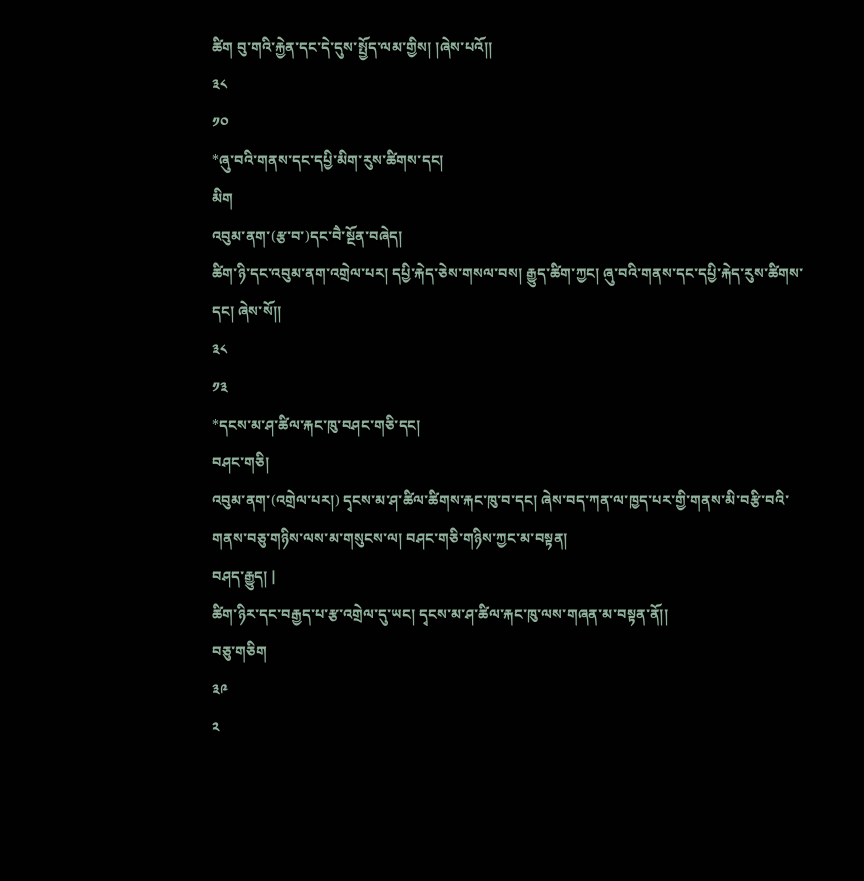ཚིག བུ་གའི་རྐྱེན་དང་དེ་དུས་སྤྱོད་ལམ་གྱིས། །ཞེས་པའོ།།
༣༨
༡༠
*ཞུ་བའི་གནས་དང་དཔྱི་མིག་རུས་ཚིགས་དང།
མིག
འབུམ་ནག་(རྩ་བ་)དང་བཻ་སྔོན་བཞེད།
ཚིག་ཉི་དང་འབུམ་ནག་འགྲེལ་པར། དཔྱི་རྐེད་ཅེས་གསལ་བས། རྒྱུད་ཚིག་ཀྱང། ཞུ་བའི་གནས་དང་དཔྱི་རྐེད་རུས་ཚིགས་དང། ཞེས་སོ།།
༣༨
༡༣
*དངས་མ་ཤ་ཚིལ་རྐང་ཁུ་བཤང་གཅི་དང།
བཤང་གཅི།
འབུམ་ནག་(འགྲེལ་པར།) དྭངས་མ་ཤ་ཚིལ་ཚིགས་རྐང་ཁུ་བ་དང། ཞེས་བད་ཀན་ལ་ཁྱད་པར་གྱི་གནས་མི་བརྩི་བའི་གནས་བཅུ་གཉིས་ལས་མ་གསུངས་ལ། བཤང་གཅི་གཉིས་ཀྱང་མ་བསྟན།
བཤད་རྒྱུད། |
ཚིག་ཉིར་དང་བརྒྱད་པ་རྩ་འགྲེལ་དུ་ཡང། དྭངས་མ་ཤ་ཚིལ་རྐང་ཁུ་ལས་གཞན་མ་བསྟན་ནོ།།
བཅུ་གཅིག
༣༩
༢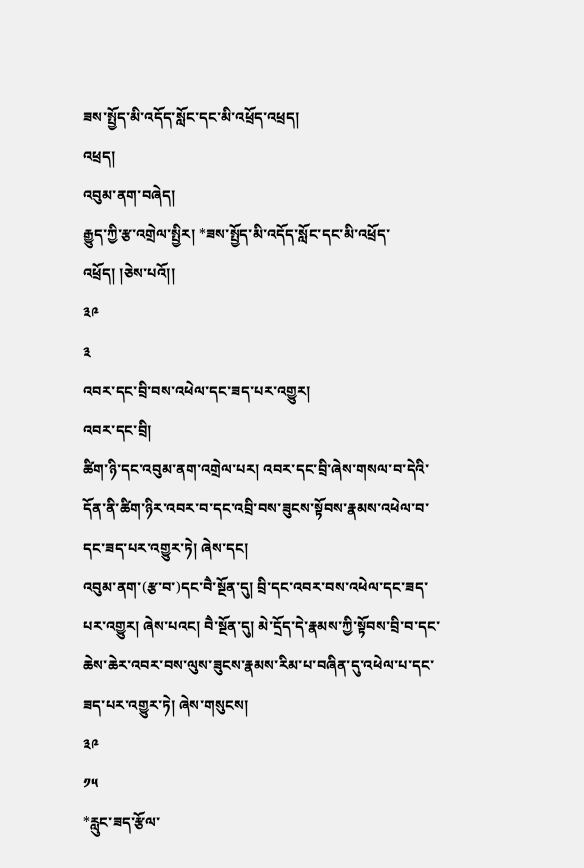ཟས་སྤྱོད་མི་འདོད་སློང་དང་མི་འཕྲོད་འཕྲད།
འཕྲད།
འབུམ་ནག་བཞེད།
རྒྱུད་ཀྱི་རྩ་འགྲེལ་སྤྱིར། *ཟས་སྤྱོད་མི་འདོད་སློང་དང་མི་འཕྲོད་འཕྲོད། །ཅེས་པའོ།།
༣༩
༣
འབར་དང་བྲི་བས་འཕེལ་དང་ཟད་པར་འགྱུར།
འབར་དང་བྲི།
ཚིག་ཉི་དང་འབུམ་ནག་འགྲེལ་པར། འབར་དང་བྲི་ཞེས་གསལ་བ་དེའི་དོན་ནི་ཚིག་ཉིར་འབར་བ་དང་འབྲི་བས་ཟུངས་སྟོབས་རྣམས་འཕེལ་བ་དང་ཟད་པར་འགྱུར་ཏེ། ཞེས་དང།
འབུམ་ནག་(རྩ་བ་)དང་བཻ་སྔོན་དུ། བྲི་དང་འབར་བས་འཕེལ་དང་ཟད་པར་འགྱུར། ཞེས་པའང། བཻ་སྔོན་དུ། མེ་དྲོད་དེ་རྣམས་ཀྱི་སྟོབས་བྲི་བ་དང་ཆེས་ཆེར་འབར་བས་ལུས་ཟུངས་རྣམས་རིམ་པ་བཞིན་དུ་འཕེལ་པ་དང་ཟད་པར་འགྱུར་ཏེ། ཞེས་གསུངས།
༣༩
༡༥
*རླུང་ཟད་རྩོལ་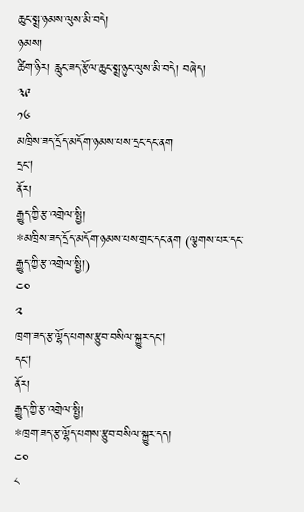ཆུང་སྨྲ་ཉམས་ལུས་མི་བདེ།
ཉམས།
ཚིག་ཉིར། རླུང་ཟད་རྩོལ་ཆུང་སྨྲ་ཉུང་ལུས་མི་བདེ། བཞེད།
༣༩
༡༦
མཁྲིས་ཟད་དྲོད་མདོག་ཉམས་པས་དྲང་དང་ནག
དྲང།
ནོར།
རྒྱུད་ཀྱི་རྩ་འགྲེལ་སྤྱི།
*མཁྲིས་ཟད་དྲོད་མདོག་ཉམས་པས་གྲང་དང་ནག (ལྕགས་པར་དང་རྒྱུད་ཀྱི་རྩ་འགྲེལ་སྤྱི།)
༤༠
༢
ཁྲག་ཟད་རྩ་ལྷོད་པགས་རྩུབ་བསིལ་སྐྱུར་དང།
དང།
ནོར།
རྒྱུད་ཀྱི་རྩ་འགྲེལ་སྤྱི།
*ཁྲག་ཟད་རྩ་ལྷོད་པགས་རྩུབ་བསིལ་སྐྱུར་དད།
༤༠
༨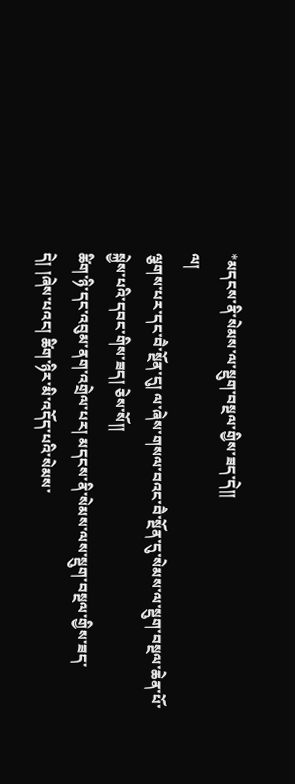*མདངས་ནི་སེམས་ལ་སྡུག་བསྔལ་གྱིས་ཟད་དེ།།
ལ།
ལྕགས་པར་དང་བཻ་སྔོན་དུ། ལ་ཞེས་གསལ་བའང་བཻ་སྔོན་དུ་སེམས་ལ་སྡུག་བསྔལ་ཆེན་པོ་སྐྱེས་པའི་དབང་གིས་ཟད། ཅེས་སོ།།
ཚིག་ཉི་དང་འབུམ་ནག་འགྲེལ་པར། མདངས་ནི་སེམས་ལས་སྡུག་བསྔལ་གྱིས་ཟད་དེ། །ཞེས་པའང། ཚིག་ཉིར་མི་འདོད་པའི་སེམས་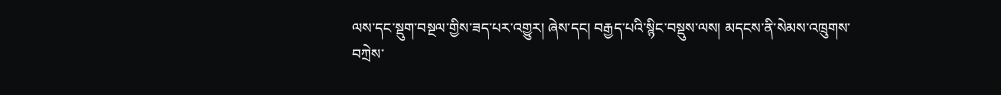ལས་དང་སྡུག་བསྔལ་གྱིས་ཟད་པར་འགྱུར། ཞེས་དང། བརྒྱད་པའི་སྙིང་བསྡུས་ལས། མདངས་ནི་སེམས་འཁྲུགས་བཀྲེས་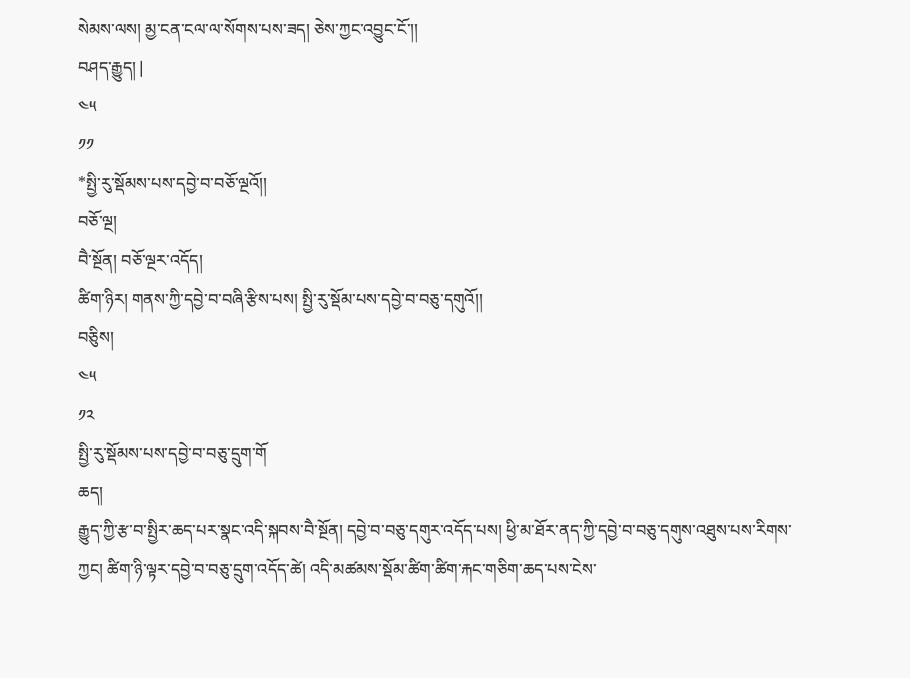སེམས་ལས། མྱ་ངན་ངལ་ལ་སོགས་པས་ཟད། ཅེས་ཀྱང་འབྱུང་ངོ་།།
བཤད་རྒྱུད། |
༤༥
༡༡
*སྤྱི་རུ་སྡོམས་པས་དབྱེ་བ་བཅོ་ལྔའོ།།
བཅོ་ལྔ།
བཻ་སྔོན། བཅོ་ལྔར་འདོད།
ཚིག་ཉིར། གནས་ཀྱི་དབྱེ་བ་བཞི་རྩིས་པས། སྤྱི་རུ་སྡོམ་པས་དབྱེ་བ་བཅུ་དགུའོ།།
བཅིུས།
༤༥
༡༢
སྤྱི་རུ་སྡོམས་པས་དབྱེ་བ་བཅུ་དྲུག་གོ
ཆད།
རྒྱུད་ཀྱི་རྩ་བ་སྤྱིར་ཆད་པར་སྣང་འདི་སྐབས་བཻ་སྔོན། དབྱེ་བ་བཅུ་དགུར་འདོད་པས། ཕྱི་མ་ཐོར་ནད་ཀྱི་དབྱེ་བ་བཅུ་དགུས་འཐུས་པས་རིགས་ཀྱང། ཚིག་ཉི་ལྟར་དབྱེ་བ་བཅུ་དྲུག་འདོད་ཚེ། འདི་མཚམས་སྡོམ་ཚིག་ཚིག་རྐང་གཅིག་ཆད་པས་ངེས་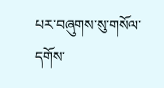པར་བཞུགས་སུ་གསོལ་དགོས་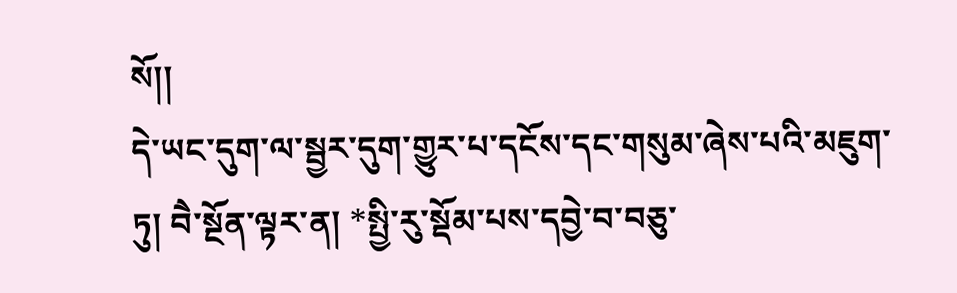སོ།།
དེ་ཡང་དུག་ལ་སྦྱར་དུག་གྱུར་པ་དངོས་དང་གསུམ་ཞེས་པའི་མཇུག་ཏུ། བཻ་སྔོན་ལྟར་ན། *སྤྱི་རུ་སྡོམ་པས་དབྱེ་བ་བཅུ་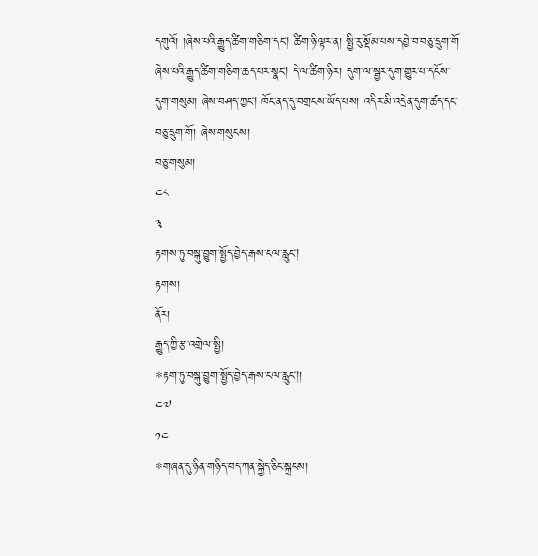དགུའོ། །ཞེས་པའི་རྒྱུད་ཚིག་གཅིག་དང། ཚིག་ཉི་ལྟར་ན། སྤྱི་རུ་སྡོམ་པས་དབྱེ་བ་བཅུ་དྲུག་གོ ཞེས་པའི་རྒྱུད་ཚིག་གཅིག་ཆད་པར་སྣང། དེ་ལ་ཚིག་ཉིར། དུག་ལ་སྦྱར་དུག་གྱུར་པ་དངོས་དུག་གསུམ། ཞེས་བཤད་ཀྱང། ཁོང་ནད་དུ་བགྲངས་ཡོད་པས། འདིར་མི་འདྲེན་དུག་ཚད་དང་བཅུ་དྲུག་གོ། ཞེས་གསུངས།
བཅུ་གསུམ།
༤༨
༣
རྟགས་ཏུ་བསྐུ་བྱུག་སྤྱོད་བྱེད་རྒས་ངལ་རླུང།
རྟགས།
ནོར།
རྒྱུད་ཀྱི་རྩ་འགྲེལ་སྤྱི།
*རྟག་ཏུ་བསྐུ་བྱུག་སྤྱོད་བྱེད་རྒས་ངལ་རླུང།།
༤༧
༡༤
*གཞན་དུ་ཉིན་གཉིད་བད་ཀན་སྐྱེད་ཅིང་སྐྲངས།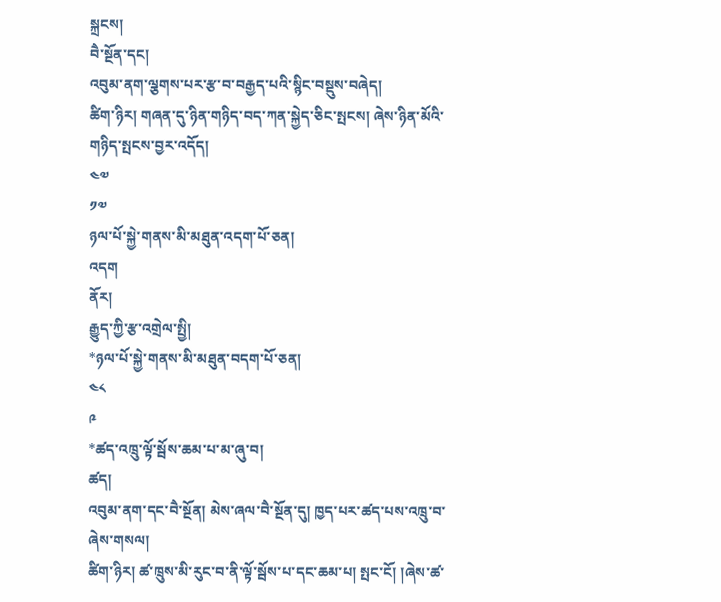སྐྲངས།
བཻ་སྔོན་དང།
འབུམ་ནག་ལྕགས་པར་རྩ་བ་བརྒྱད་པའི་སྙིང་བསྡུས་བཞེད།
ཚིག་ཉིར། གཞན་དུ་ཉིན་གཉིད་བད་ཀན་སྐྱེད་ཅིང་སྤངས། ཞེས་ཉིན་མོའི་གཉིད་སྤངས་བྱར་འདོད།
༤༧
༡༧
ཉལ་པོ་སྐྱེ་གནས་མི་མཐུན་འདག་པོ་ཅན།
འདག
ནོར།
རྒྱུད་ཀྱི་རྩ་འགྲེལ་སྤྱི།
*ཉལ་པོ་སྐྱེ་གནས་མི་མཐུན་བདག་པོ་ཅན།
༤༨
༩
*ཚད་འཁྲུ་ལྟོ་སྦོས་ཆམ་པ་མ་ཞུ་བ།
ཚད།
འབུམ་ནག་དང་བཻ་སྔོན། མེས་ཞལ་བཻ་སྔོན་དུ། ཁྱད་པར་ཚད་པས་འཁྲུ་བ་ཞེས་གསལ།
ཚིག་ཉིར། ཚ་ཁྲུས་མི་རུང་བ་ནི་ལྟོ་སྦོས་པ་དང་ཆམ་པ། སྤང་ངོ། །ཞེས་ཚ་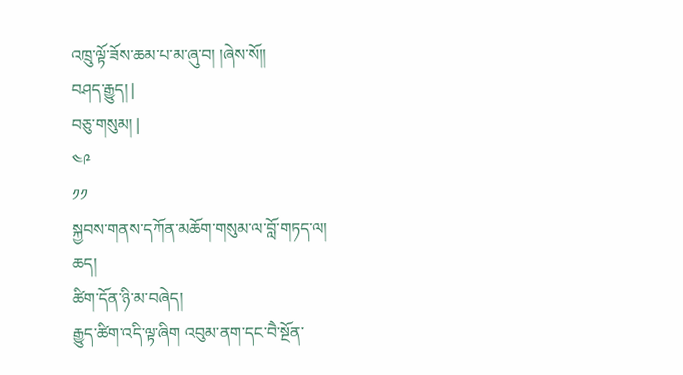འཁྲུ་ལྟོ་ཟོས་ཆམ་པ་མ་ཞུ་བ། །ཞེས་སོ།།
བཤད་རྒྱུད། |
བཅུ་གསུམ། |
༤༩
༡༡
སྐྱབས་གནས་དཀོན་མཆོག་གསུམ་ལ་བློ་གཏད་ལ།
ཆད།
ཚིག་དོན་ཉི་མ་བཞེད།
རྒྱུད་ཚིག་འདི་ལྟ་ཞིག འབུམ་ནག་དང་བཻ་སྔོན་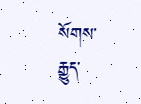སོགས་རྒྱུད་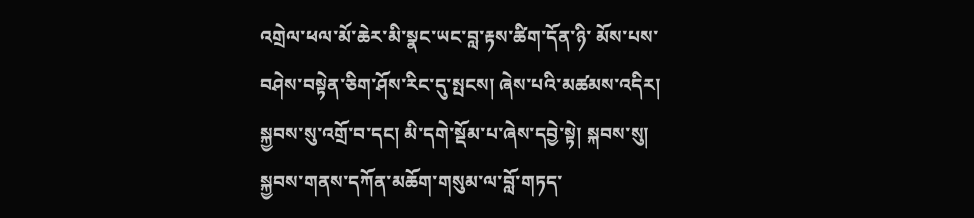འགྲེལ་ཕལ་མོ་ཆེར་མི་སྣང་ཡང་བླ་རྟས་ཚིག་དོན་ཉི་ མོས་པས་བཤེས་བསྟེན་ཅིག་ཤོས་རིང་དུ་སྤངས། ཞེས་པའི་མཚམས་འདིར། སྐྱབས་སུ་འགྲོ་བ་དང། མི་དགེ་སྡོམ་པ་ཞེས་དབྱེ་སྟེ། སྐབས་སུ། སྐྱབས་གནས་དཀོན་མཆོག་གསུམ་ལ་བློ་གཏད་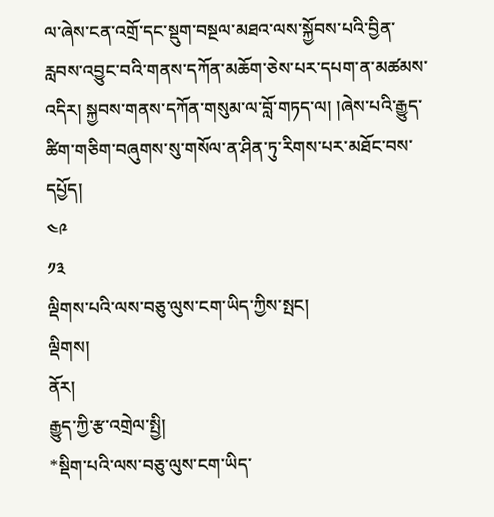ལ་ཞེས་ངན་འགྲོ་དང་སྡུག་བསྔལ་མཐའ་ལས་སྐྱོབས་པའི་བྱིན་རླབས་འབྱུང་བའི་གནས་དཀོན་མཆོག་ཅེས་པར་དཔག་ན་མཚམས་འདིར། སྐྱབས་གནས་དཀོན་གསུམ་ལ་བློ་གཏད་ལ། །ཞེས་པའི་རྒྱུད་ཚིག་གཅིག་བཞུགས་སུ་གསོལ་ན་ཤིན་ཏུ་རིགས་པར་མཐོང་བས་དཔྱོད།
༤༩
༡༣
ལྡིགས་པའི་ལས་བཅུ་ལུས་ངག་ཡིད་ཀྱིས་སྤང།
ལྡིགས།
ནོར།
རྒྱུད་ཀྱི་རྩ་འགྲེལ་སྤྱི།
*སྡིག་པའི་ལས་བཅུ་ལུས་ངག་ཡིད་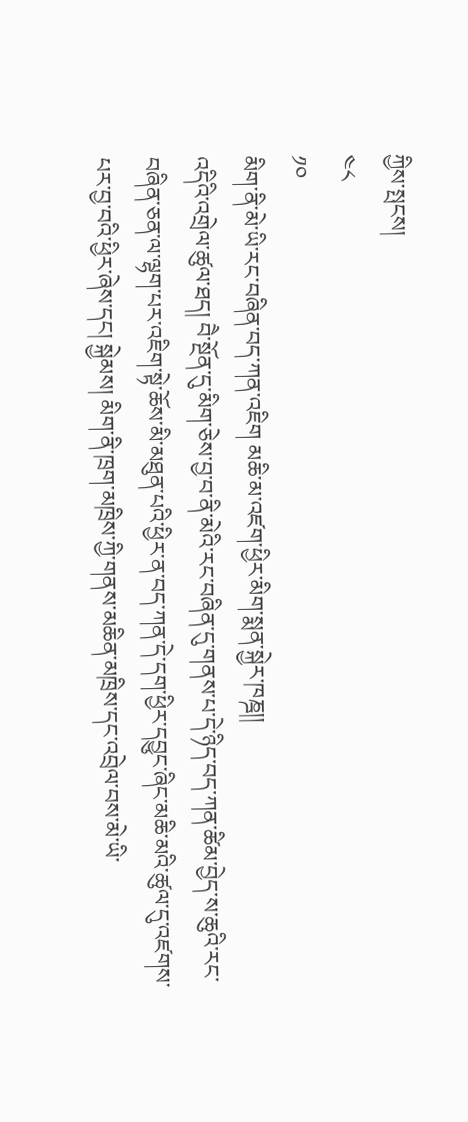ཀྱིས་སྤངས།
༤༨
༡༠
མིག་ནི་མེ་ཡི་རང་བཞིན་བད་ཀན་འཇིག མཆི་མ་འཛག་ཕྱིར་མིག་སྨན་སྐྱེར་ཁཎྜ།།
འདིའི་འགྲེལ་ཚུལ་ཐད། བཻ་སྔོན་དུ་མིག་ཅེས་བྱ་བ་ནི་མེའི་རང་བཞིན་དུ་གནས་པ་དེ་ཉིད་བད་ཀན་ཚིམ་བྱེད་ས་ཆུའི་རང་བཞིན་ཅན་ལ་ལྷག་པར་འཇིག་སྟེ་ཆོས་མི་མཐུན་པའི་ཕྱིར་ན་བད་ཀན་དེ་དག་ཕྱིར་དབྱུང་ཞིང་མཆི་མའི་ཚུལ་དུ་འཛགས་པར་བྱ་བའི་ཕྱིར་ཞེས་དང། སྐྱེམས། མིག་ནི་ཁྲག་མཁྲིས་ཀྱི་གནས་མཆིན་མཁྲིས་དང་འབྲེལ་བས་མེ་ཡི་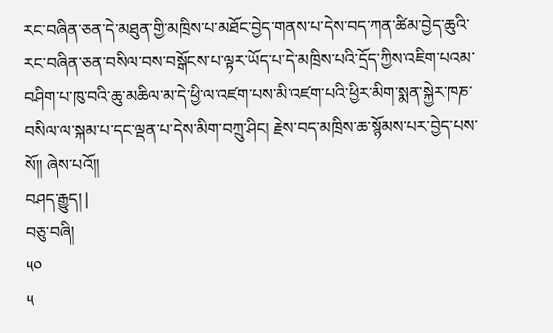རང་བཞིན་ཅན་དེ་མཐུན་གྱི་མཁྲིས་པ་མཐོང་བྱེད་གནས་པ་དེས་བད་ཀན་ཚིམ་བྱེད་ཆུའི་རང་བཞིན་ཅན་བསིལ་བས་བསྒོངས་པ་ལྟར་ཡོད་པ་དེ་མཁྲིས་པའི་དྲོད་ཀྱིས་འཇིག་པའམ་བཤིག་པ་ཁུ་བའི་ཆུ་མཆིལ་མ་དེ་ཕྱི་ལ་འཛག་པས་མི་འཛག་པའི་ཕྱིར་མིག་སྨན་སྐྱེར་ཁཎ་བསིལ་ལ་སྐམ་པ་དང་ལྡན་པ་དེས་མིག་བཀྲུ་ཤིང། རྗེས་བད་མཁྲིས་ཆ་སྙོམས་པར་བྱེད་པས་སོ།། ཞེས་པའོ།།
བཤད་རྒྱུད། |
བཅུ་བཞི།
༥༠
༥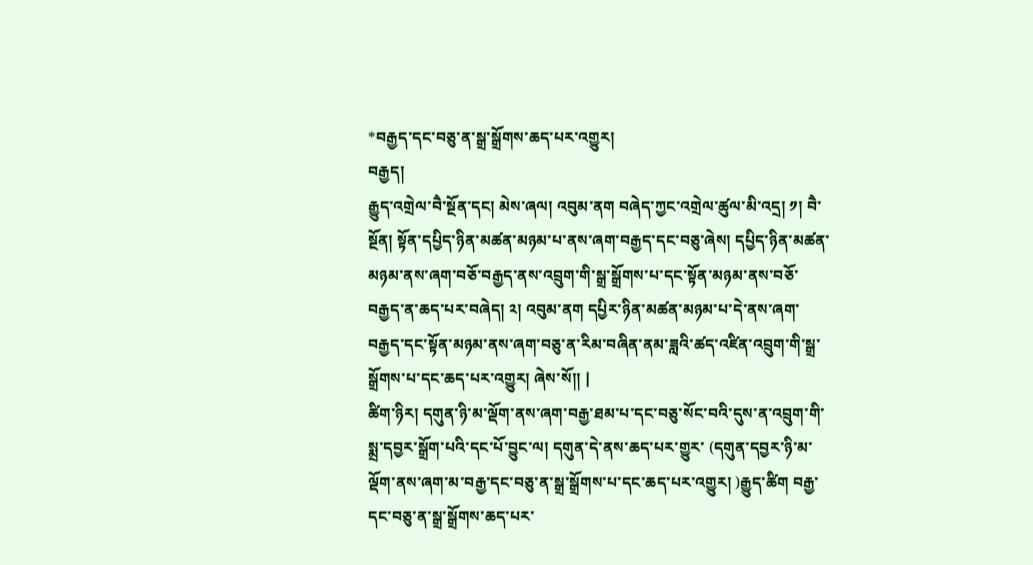*བརྒྱད་དང་བཅུ་ན་སྒྲ་སྒྲོགས་ཆད་པར་འགྱུར།
བརྒྱད།
རྒྱུད་འགྲེལ་བཻ་སྔོན་དང། མེས་ཞལ། འབུམ་ནག བཞེད་ཀྱང་འགྲེལ་ཚུལ་མི་འདྲ། ༡། བཻ་སྔོན། སྟོན་དཔྱིད་ཉིན་མཚན་མཉམ་པ་ནས་ཞག་བརྒྱད་དང་བཅུ་ཞེས། དཔྱིད་ཉིན་མཚན་མཉམ་ནས་ཞག་བཅོ་བརྒྱད་ནས་འབྲུག་གི་སྒྲ་སྒྲོགས་པ་དང་སྟོན་མཉམ་ནས་བཅོ་བརྒྱད་ན་ཆད་པར་བཞེད། ༢། འབུམ་ནག དཔྱིར་ཉིན་མཚན་མཉམ་པ་དེ་ནས་ཞག་བརྒྱད་དང་སྟོན་མཉམ་ནས་ཞག་བཅུ་ན་རིམ་བཞིན་ནམ་ཟླའི་ཚད་འཛིན་འབྲུག་གི་སྒྲ་སྒྲོགས་པ་དང་ཆད་པར་འགྱུར། ཞེས་སོ།། |
ཚིག་ཉིར། དགུན་ཉི་མ་ལྡོག་ནས་ཞག་བརྒྱ་ཐམ་པ་དང་བཅུ་སོང་བའི་དུས་ན་འབྲུག་གི་སྨྲ་དབྱར་སྒྲོག་པའི་དང་པོ་བྱུང་ལ། དགུན་དེ་ནས་ཆད་པར་གྱུར་ (དགུན་དབྱར་ཉི་མ་ལྡོག་ནས་ཞག་མ་བརྒྱ་དང་བཅུ་ན་སྒྲ་སྒྲོགས་པ་དང་ཆད་པར་འགྱུར། )རྒྱུད་ཚིག བརྒྱ་དང་བཅུ་ན་སྒྲ་སྒྲོགས་ཆད་པར་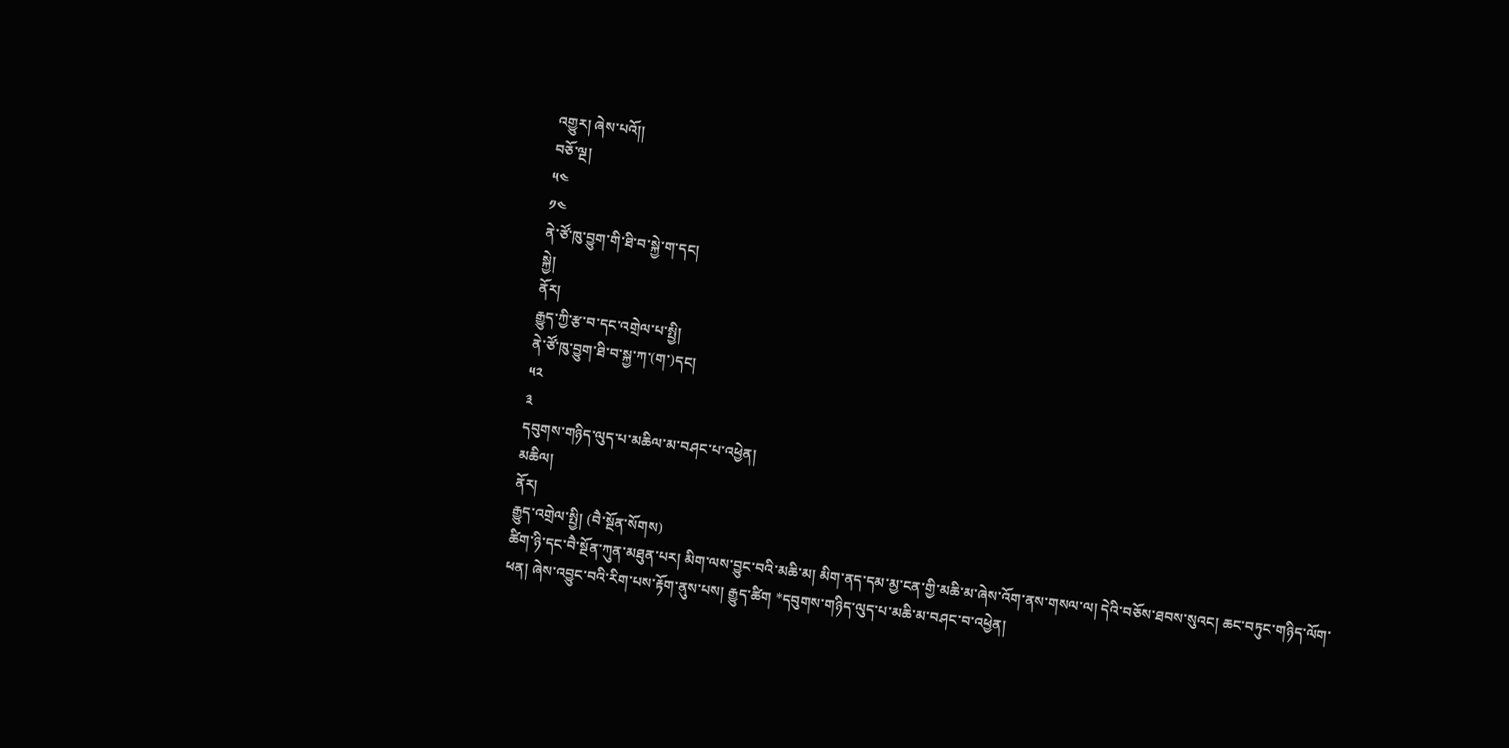འགྱུར། ཞེས་པའོ།།
བཅོ་ལྔ།
༥༤
༡༤
ནེ་ཙོ་ཁུ་བྱུག་གི་ཐི་བ་སྐྱེ་ག་དང།
སྐྱེ།
ནོར།
རྒྱུད་ཀྱི་རྩ་བ་དང་འགྲེལ་པ་སྤྱི།
ནེ་ཙོ་ཁུ་བྱུག་ཐི་བ་སྐྱ་ཀ་(ག་)དང།
༥༢
༣
དབུགས་གཉིད་ལུད་པ་མཆིལ་མ་བཤང་པ་འཕྱེན།
མཆིལ།
ནོར།
རྒྱུད་འགྲེལ་སྤྱི། (བཻ་སྔོན་སོགས)
ཚིག་ཉི་དང་བཻ་སྔོན་ཀུན་མཐུན་པར། མིག་ལས་བྱུང་བའི་མཆི་མ། མིག་ནད་དམ་མྱ་ངན་གྱི་མཆི་མ་ཞེས་འོག་ནས་གསལ་ལ། དེའི་བཅོས་ཐབས་སུའང། ཆང་བཏུང་གཉིད་ལོག་ཕན། ཞེས་འབྱུང་བའི་རིག་པས་རྟོག་ནུས་པས། རྒྱུད་ཚིག *དབུགས་གཉིད་ལུད་པ་མཆི་མ་བཤང་བ་འཕྱེན།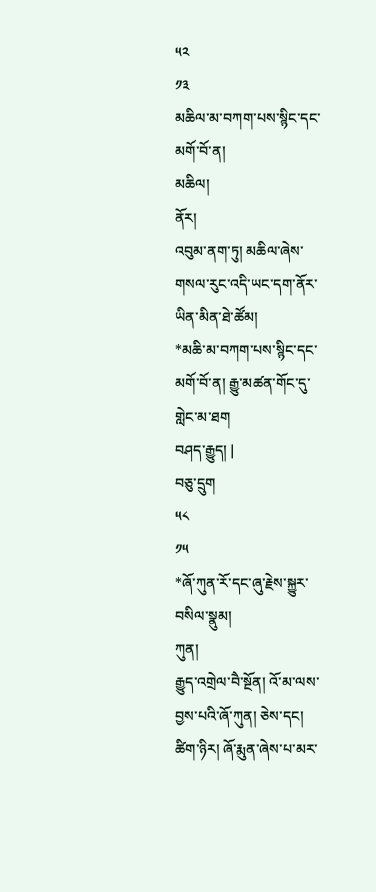༥༢
༡༣
མཆིལ་མ་བཀག་པས་སྙིང་དང་མགོ་བོ་ན།
མཆིལ།
ནོར།
འབུམ་ནག་ཏུ། མཆིལ་ཞེས་གསལ་རུང་འདི་ཡང་དག་ནོར་ཡིན་མིན་ཐེ་ཚོམ།
*མཆི་མ་བཀག་པས་སྙིང་དང་མགོ་བོ་ན། རྒྱུ་མཚན་གོང་དུ་གླེང་མ་ཐག
བཤད་རྒྱུད། |
བཅུ་དྲུག
༥༨
༡༥
*ཞོ་ཀུན་རོ་དང་ཞུ་རྗེས་སྐྱུར་བསིལ་སྣུམ།
ཀུན།
རྒྱུད་འགྲེལ་བཻ་སྔོན། འོ་མ་ལས་བྱས་པའི་ཞོ་ཀུན། ཅེས་དང།
ཚིག་ཉིར། ཞོ་རྨུན་ཞེས་པ་མར་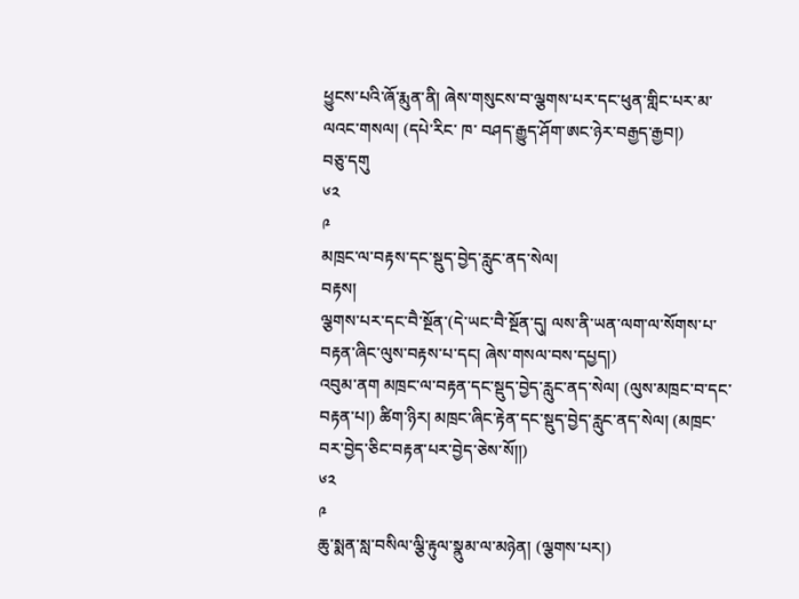ཕྱུངས་པའི་ཞོ་རྨུན་ནི། ཞེས་གསུངས་བ་ལྕགས་པར་དང་ཕུན་གླིང་པར་མ་ལའང་གསལ། (དཔེ་རིང་ ཁ་ བཤད་རྒྱུད་ཤོག་ཨང་ཉེར་བརྒྱད་རྒྱབ།)
བཅུ་དགུ
༦༢
༩
མཁྲང་ལ་བརྟས་དང་སྡུད་བྱེད་རླུང་ནད་སེལ།
བརྟས།
ལྕགས་པར་དང་བཻ་སྔོན་(དེ་ཡང་བཻ་སྔོན་དུ། ལས་ནི་ཡན་ལག་ལ་སོགས་པ་བརྟན་ཞིང་ལུས་བརྟས་པ་དང། ཞེས་གསལ་བས་དཔྱད།)
འབུམ་ནག མཁྲང་ལ་བརྟན་དང་སྡུད་བྱེད་རླུང་ནད་སེལ། (ལུས་མཁྲང་བ་དང་བརྟན་པ།) ཚིག་ཉིར། མཁྲང་ཞིང་རྟེན་དང་སྡུད་བྱེད་རླུང་ནད་སེལ། (མཁྲང་བར་བྱེད་ཅིང་བརྟན་པར་བྱེད་ཅེས་སོ།།)
༦༢
༩
ཆུ་སྨན་སླ་བསིལ་ལྕི་རྟུལ་སྣུམ་ལ་མཉེན། (ལྕགས་པར།)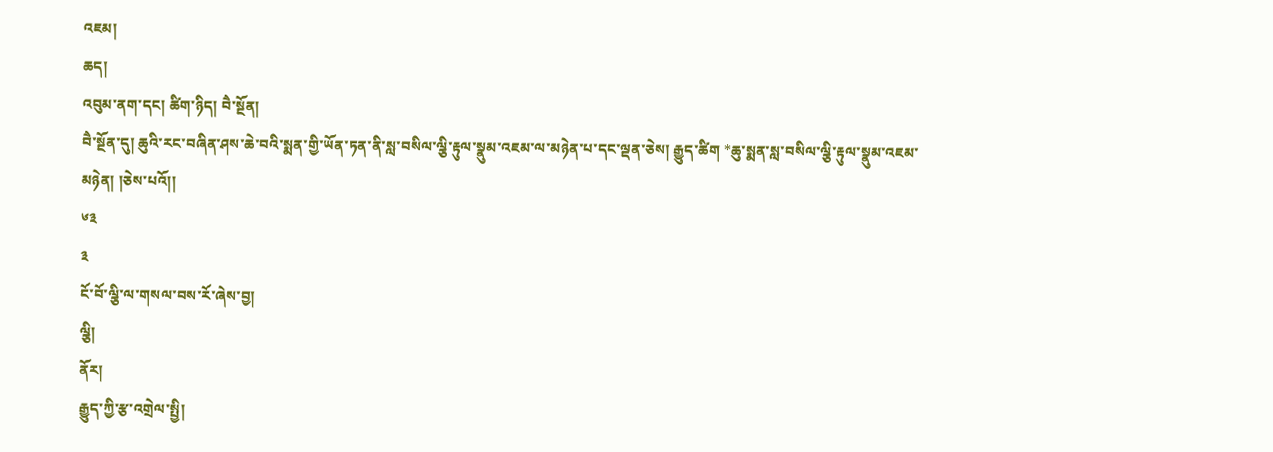འཇམ།
ཆད།
འབུམ་ནག་དང། ཚིག་ཉིད། བཻ་སྔོན།
བཻ་སྔོན་དུ། ཆུའི་རང་བཞིན་ཤས་ཆེ་བའི་སྨན་གྱི་ཡོན་ཏན་ནི་སླ་བསིལ་ལྕི་རྟུལ་སྣུམ་འཇམ་ལ་མཉེན་པ་དང་ལྡན་ཅེས། རྒྱུད་ཚིག *ཆུ་སྨན་སླ་བསིལ་ལྕི་རྟུལ་སྣུམ་འཇམ་མཉེན། །ཅེས་པའོ།།
༦༣
༣
ངོ་བོ་ལྕི་ལ་གསལ་བས་རོ་ཞེས་བྱ།
ལྕི།
ནོར།
རྒྱུད་ཀྱི་རྩ་འགྲེལ་སྤྱི།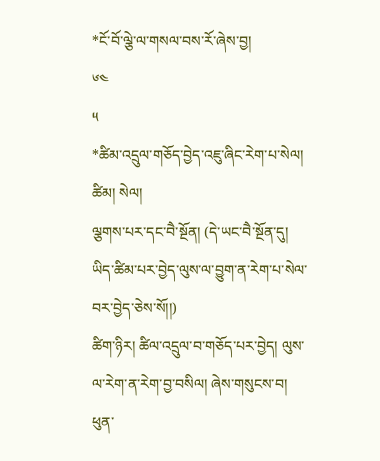*ངོ་བོ་ལྕེ་ལ་གསལ་བས་རོ་ཞེས་བྱ།
༦༤
༥
*ཚིམ་འདྲུལ་གཅོད་བྱེད་འཇུ་ཞིང་རེག་པ་སེལ།
ཚིམ། སེལ།
ལྕགས་པར་དང་བཻ་སྔོན། (དེ་ཡང་བཻ་སྔོན་དུ། ཡིད་ཚིམ་པར་བྱེད་ལུས་ལ་བྱུག་ན་རེག་པ་སེལ་བར་བྱེད་ཅེས་སོ།།)
ཚིག་ཉིར། ཚིལ་འདྲུལ་བ་གཅོད་པར་བྱེད། ལུས་ལ་རེག་ན་རེག་བྱ་བསིལ། ཞེས་གསུངས་བ། ཕུན་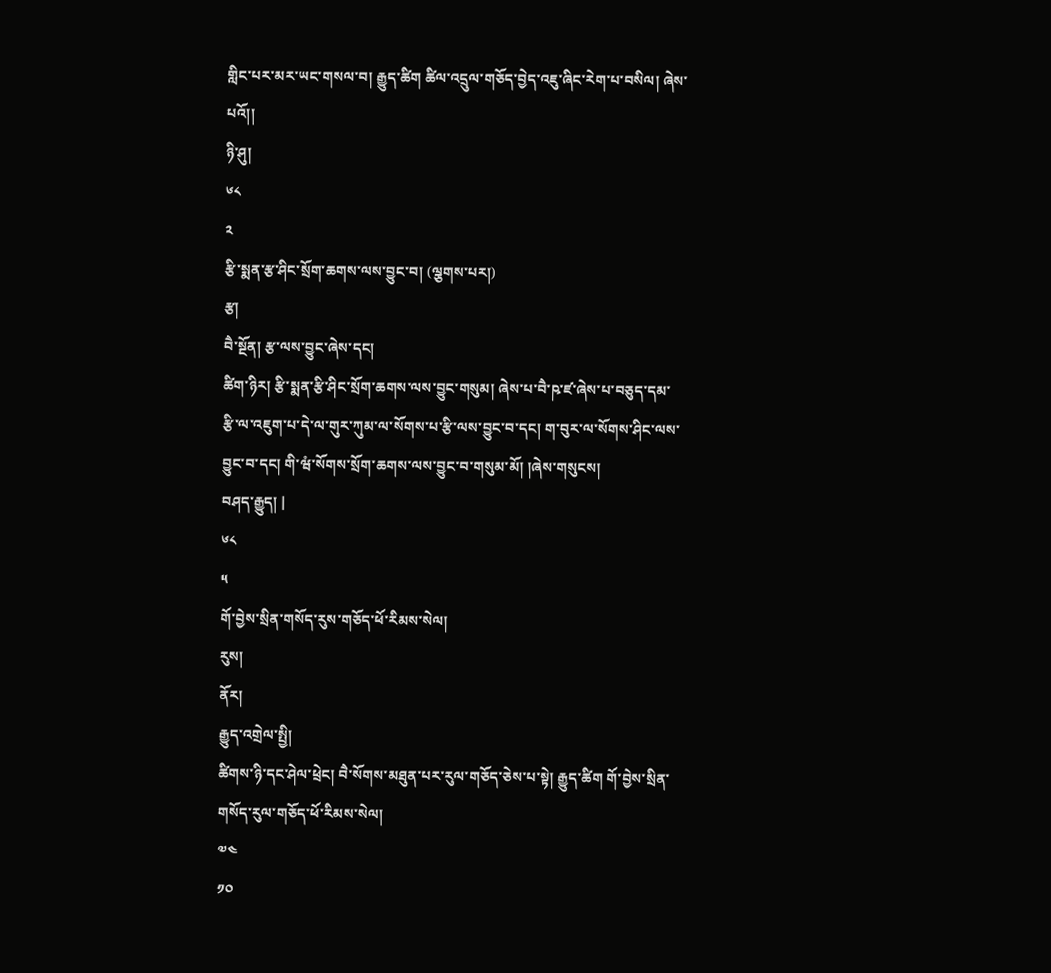གླིང་པར་མར་ཡང་གསལ་བ། རྒྱུད་ཚིག ཚིལ་འདྲུལ་གཅོད་བྱེད་འཇུ་ཞིང་རེག་པ་བསིལ། ཞེས་པའོ།།
ཉི་ཤུ།
༦༨
༢
རྩི་སྨན་རྩ་ཤིང་སྲོག་ཆགས་ལས་བྱུང་བ། (ལྕགས་པར།)
རྩ།
བཻ་སྔོན། རྩ་ལས་བྱུང་ཞེས་དང།
ཚིག་ཉིར། རྩི་སྨན་རྩི་ཤིང་སྲོག་ཆགས་ལས་བྱུང་གསུམ། ཞེས་པ་བཻ་ཥ་ཛ་ཞེས་པ་བཅུད་དམ་རྩི་ལ་འཇུག་པ་དེ་ལ་གུར་ཀུམ་ལ་སོགས་པ་རྩི་ལས་བྱུང་བ་དང། ག་བུར་ལ་སོགས་ཤིང་ལས་བྱུང་བ་དང། གི་ཝཾ་སོགས་སྲོག་ཆགས་ལས་བྱུང་བ་གསུམ་མོ། །ཞེས་གསུངས།
བཤད་རྒྱུད། |
༦༨
༥
གོ་བྱེས་སྲིན་གསོད་རུས་གཅོད་ཕོ་རིམས་སེལ།
རུས།
ནོར།
རྒྱུད་འགྲེལ་སྤྱི།
ཚིགས་ཉི་དང་ཤེལ་ཕྲེང། བཻ་སོགས་མཐུན་པར་རུལ་གཅོད་ཅེས་པ་སྟེ། རྒྱུད་ཚིག གོ་བྱེས་སྲིན་གསོད་རུལ་གཅོད་ཕོ་རིམས་སེལ།
༧༤
༡༠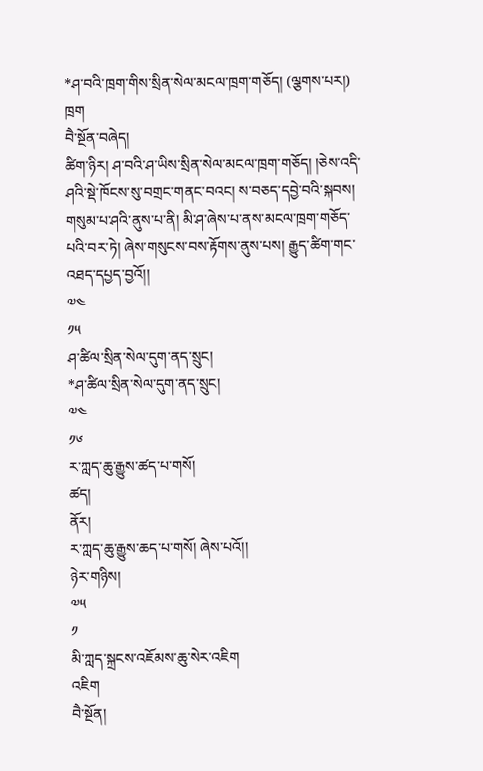*ཤ་བའི་ཁྲག་གིས་སྲིན་སེལ་མངལ་ཁྲག་གཅོད། (ལྕགས་པར།)
ཁྲག
བཻ་སྔོན་བཞེད།
ཚིག་ཉིར། ཤ་བའི་ཤ་ཡིས་སྲིན་སེལ་མངལ་ཁྲག་གཅོད། །ཅེས་འདི་ཤའི་སྡེ་ཁོངས་སུ་བགྲང་གནང་བའང། ས་བཅད་དབྱེ་བའི་སྐབས། གསུམ་པ་ཤའི་ནུས་པ་ནི། མི་ཤ་ཞེས་པ་ནས་མངལ་ཁྲག་གཅོད་པའི་བར་ཏེ། ཞེས་གསུངས་བས་རྟོགས་ནུས་པས། རྒྱུད་ཚིག་གང་འཐད་དཔྱད་བྱའོ།།
༧༤
༡༥
ཤ་ཚིལ་སྲིན་སེལ་དུག་ནད་སྲུང།
*ཤ་ཚིལ་སྲིན་སེལ་དུག་ནད་སྲུང།
༧༤
༡༦
ར་ཀླད་ཆུ་རྒྱུས་ཚད་པ་གསོ།
ཚད།
ནོར།
ར་ཀླད་ཆུ་རྒྱུས་ཆད་པ་གསོ། ཞེས་པའོ།།
ཉེར་གཉིས།
༧༥
༡
མི་ཀླད་སྐྲངས་འཇོམས་ཆུ་སེར་འཇིག
འཇིག
བཻ་སྔོན།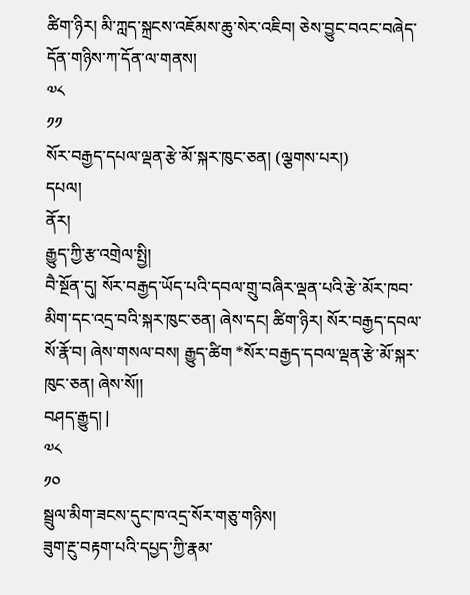ཚིག་ཉིར། མི་ཀླད་སྐྲངས་འཇོམས་ཆུ་སེར་འཇིབ། ཅེས་བྱུང་བའང་བཞེད་དོན་གཉིས་ཀ་དོན་ལ་གནས།
༧༨
༡༡
སོར་བརྒྱད་དཔལ་ལྡན་རྩེ་མོ་སྐར་ཁུང་ཅན། (ལྕགས་པར།)
དཔལ།
ནོར།
རྒྱུད་ཀྱི་རྩ་འགྲེལ་སྤྱི།
བཻ་སྔོན་དུ། སོར་བརྒྱད་ཡོད་པའི་དབལ་གྲུ་བཞིར་ལྡན་པའི་རྩེ་མོར་ཁབ་མིག་དང་འདྲ་བའི་སྐར་ཁུང་ཅན། ཞེས་དང། ཚིག་ཉིར། སོར་བརྒྱད་དབལ་སོ་རྣོ་བ། ཞེས་གསལ་བས། རྒྱུད་ཚིག *སོར་བརྒྱད་དབལ་ལྡན་རྩེ་མོ་སྐར་ཁུང་ཅན། ཞེས་སོ།།
བཤད་རྒྱུད། |
༧༨
༡༠
སྦྲུལ་མིག་ཟངས་དུང་ཁ་འདྲ་སོར་གཅུ་གཉིས།
ཟུག་རྔུ་བརྟག་པའི་དཔྱད་ཀྱི་རྣམ་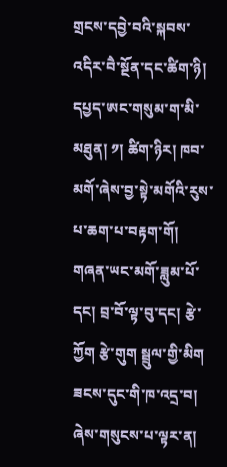གྲངས་དབྱེ་བའི་སྐབས་འདིར་བཻ་སྔོན་དང་ཚིག་ཉི། དཔྱད་ཨང་གསུམ་ག་མི་མཐུན། ༡། ཚིག་ཉིར། ཁབ་མགོ་ཞེས་བྱ་སྟེ་མགོའི་རུས་པ་ཆག་པ་བརྟག་གོ། གཞན་ཡང་མགོ་ཟླུམ་པོ་དང། བྲ་བོ་ལྟ་བུ་དང། རྩེ་ཀྱོག རྩེ་གུག སྦྲུལ་གྱི་མིག ཟངས་དུང་གི་ཁ་འདྲ་བ། ཞེས་གསུངས་པ་ལྟར་ན།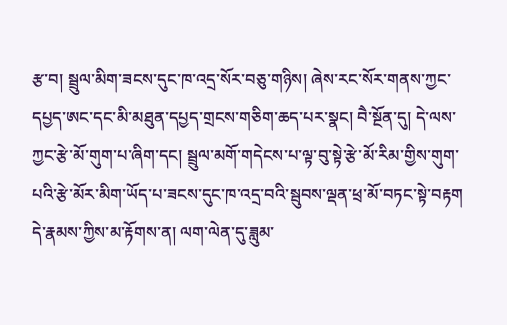རྩ་བ། སྦྲུལ་མིག་ཟངས་དུང་ཁ་འདྲ་སོར་བཅུ་གཉིས། ཞེས་རང་སོར་གནས་ཀྱང་དཔྱད་ཨང་དང་མི་མཐུན་དཔྱད་གྲངས་གཅིག་ཆད་པར་སྣང། བཻ་སྔོན་དུ། དེ་ལས་ཀྱང་རྩེ་མོ་གུག་པ་ཞིག་དང། སྦྲུལ་མགོ་གདེངས་པ་ལྟ་བུ་སྟེ་རྩེ་མོ་རིམ་གྱིས་གུག་པའི་རྩེ་མོར་མིག་ཡོད་པ་ཟངས་དུང་ཁ་འདྲ་བའི་སྦུབས་ལྡན་ཕྲ་མོ་བཏང་སྟེ་བརྟག དེ་རྣམས་ཀྱིས་མ་རྟོགས་ན། ལག་ལེན་དུ་ཟླུམ་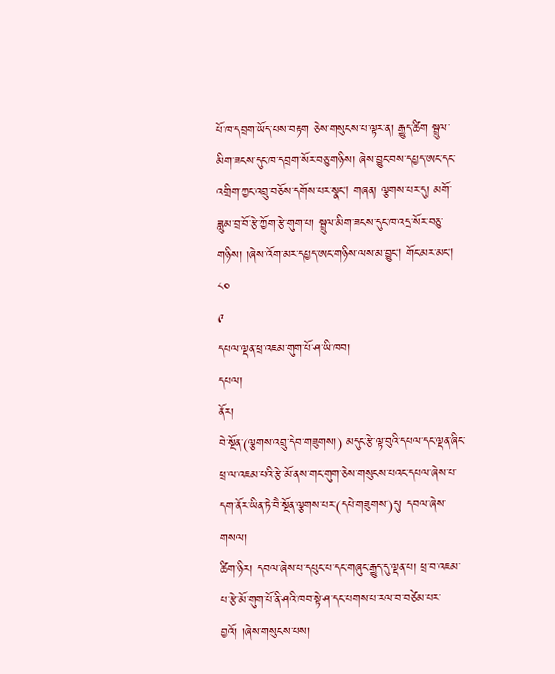པོ་ཁ་དབྲག་ཡོད་པས་བརྟག ཅེས་གསུངས་པ་ལྟར་ན། རྒྱུད་ཚིག སྦྲུལ་མིག་ཟངས་དུང་ཁ་དབྲག་སོར་བཅུ་གཉིས། ཞེས་བྱུང་བས་དཔྱད་ཨང་དང་འགྲིག་ཀྱང་འབྲུ་བཅོས་དགོས་པར་སྣང། གཞན། ལྕགས་པར་དུ། མགོ་ཟླུམ་བྲ་བོ་རྩེ་ཀྱོག་རྩེ་གུག་པ། སྦྲུལ་མིག་ཟངས་དུང་ཁ་འདྲ་སོར་བཅུ་གཉིས། །ཞེས་འོག་མར་དཔྱད་ཨང་གཉིས་ལས་མ་བྱུང། གོང་མར་མང།
༨༠
༩
དཔལ་ལྡན་ཕྲ་འཇམ་གུག་པོ་ཤ་ཡི་ཁབ།
དཔལ།
ནོར།
བེ་སྔོན་(ལྕགས་འབྲུ་དེབ་གཟུགས།) མདུང་རྩེ་ལྟ་བུའི་དཔལ་དང་ལྡན་ཞིང་ཕྲ་ལ་འཇམ་པའི་རྩེ་མོ་ནས་གང་གུག་ཅེས་གསུངས་པའང་དཔལ་ཞེས་པ་དག་ནོར་ཡིན་ཏེ་བཻ་སྔོན་ལྕགས་པར་(དཔེ་གཟུགས་)དུ། དབལ་ཞེས་གསལ།
ཚིག་ཉིར། དབལ་ཞེས་པ་དཔུང་པ་དང་གཞུང་རྒྱུད་དུ་ལྡན་པ། ཕྲ་བ་འཇམ་པ་རྩེ་མོ་གུག་པོ་ནི་ཤའི་ཁབ་སྟེ་ཤ་དང་པགས་པ་རལ་བ་བཙེམ་པར་བྱའོ། །ཞེས་གསུངས་པས།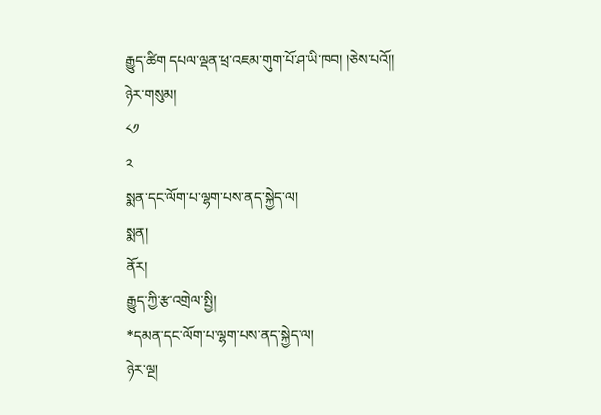རྒྱུད་ཚིག དཔལ་ལྡན་ཕྲ་འཇམ་གུག་པོ་ཤ་ཡི་ཁབ། །ཅེས་པའོ།།
ཉེར་གསུམ།
༨༡
༢
སྨན་དང་ལོག་པ་ལྷག་པས་ནད་སྐྱེད་ལ།
སྨན།
ནོར།
རྒྱུད་ཀྱི་རྩ་འགྲེལ་སྤྱི།
*དམན་དང་ལོག་པ་ལྷག་པས་ནད་སྐྱེད་ལ།
ཉེར་ལྔ།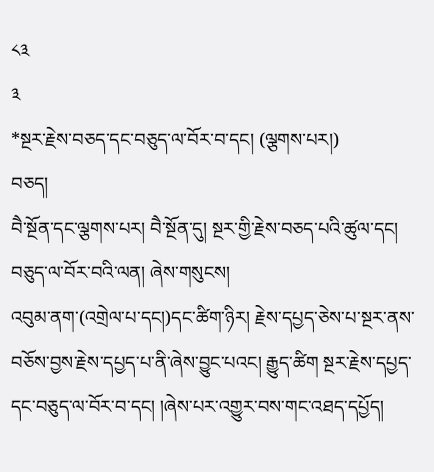༨༣
༣
*སྔར་རྗེས་བཅད་དང་བཅུད་ལ་བོར་བ་དང། (ལྕགས་པར།)
བཅད།
བཻ་སྔོན་དང་ལྕགས་པར། བཻ་སྔོན་དུ། སྔར་གྱི་རྗེས་བཅད་པའི་ཚུལ་དང། བཅུད་ལ་བོར་བའི་ལན། ཞེས་གསུངས།
འབུམ་ནག་(འགྲེལ་པ་དང།)དང་ཚིག་ཉིར། རྗེས་དཔྱད་ཅེས་པ་སྔར་ནས་བཅོས་བྱས་རྗེས་དཔྱད་པ་ནི་ཞེས་བྱུང་པའང། རྒྱུད་ཚིག སྔར་རྗེས་དཔྱད་དང་བཅུད་ལ་བོར་བ་དང། །ཞེས་པར་འགྱུར་བས་གང་འཐད་དཔྱོད།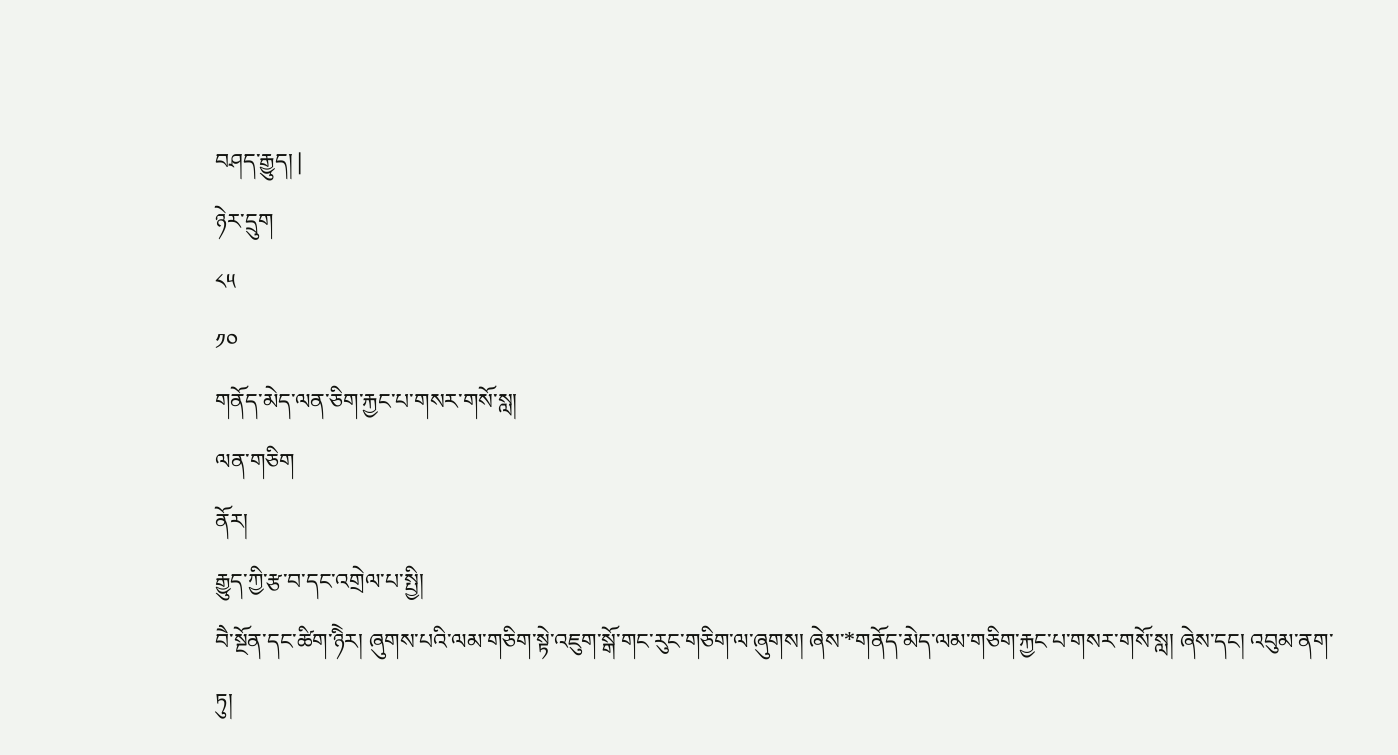བཤད་རྒྱུད། |
ཉེར་དྲུག
༨༥
༡༠
གནོད་མེད་ལན་ཅིག་རྐྱང་པ་གསར་གསོ་སླ།
ལན་གཅིག
ནོར།
རྒྱུད་ཀྱི་རྩ་བ་དང་འགྲེལ་པ་སྤྱི།
བཻ་སྔོན་དང་ཚིག་ཉིེར། ཞུགས་པའི་ལམ་གཅིག་སྟེ་འཇུག་སྒོ་གང་རུང་གཅིག་ལ་ཞུགས། ཞེས་*གནོད་མེད་ལམ་གཅིག་རྐྱང་པ་གསར་གསོ་སླ། ཞེས་དང། འབུམ་ནག་ཏུ།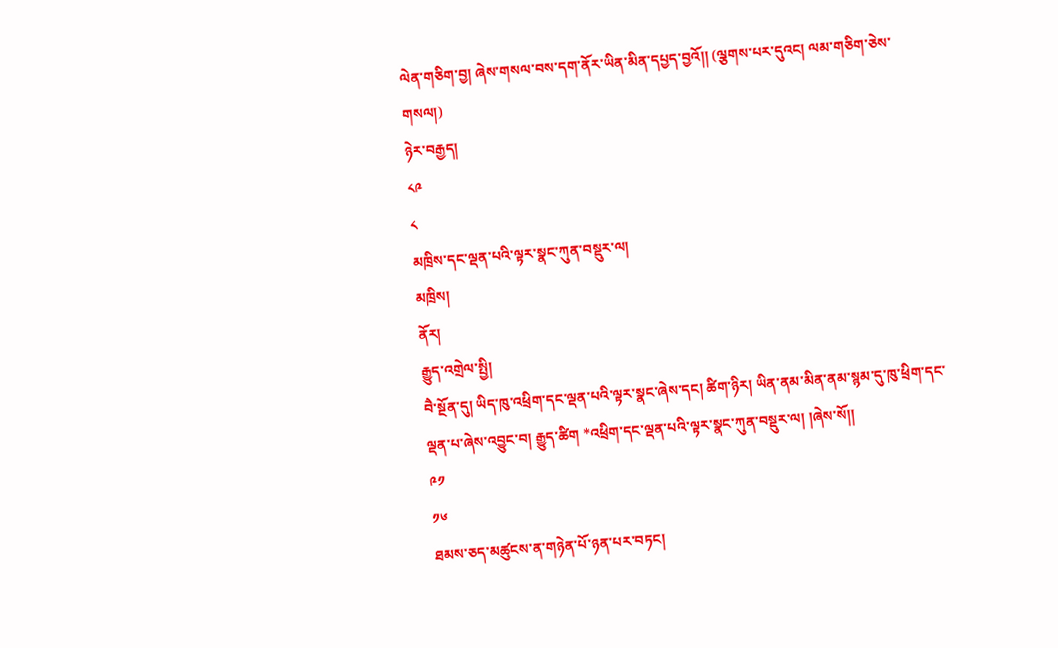ལེན་གཅིག་བྱ། ཞེས་གསལ་བས་དག་ནོར་ཡིན་མིན་དཔྱད་བྱའོ།། (ལྕགས་པར་དུའང། ལམ་གཅིག་ཅེས་གསལ།)
ཉེར་བརྒྱད།
༨༩
༨
མཁྲིས་དང་ལྡན་པའི་ལྟར་སྣང་ཀུན་བསྡུར་ལ།
མཁྲིས།
ནོར།
རྒྱུད་འགྲེལ་སྤྱི།
བཻ་སྔོན་དུ། ཡིད་ཁུ་འཕྲིག་དང་ལྡན་པའི་ལྟར་སྣང་ཞེས་དང། ཚིག་ཉིར། ཡིན་ནམ་མིན་ནམ་སྙམ་དུ་ཁུ་ཕྲིག་དང་ལྡན་པ་ཞེས་འབྱུང་བ། རྒྱུད་ཚིག *འཕྲིག་དང་ལྡན་པའི་ལྟར་སྣང་ཀུན་བསྡུར་ལ། །ཞེས་སོ།།
༩༡
༡༦
ཐམས་ཅད་མཚུངས་ན་གཉེན་པོ་ཉན་པར་བཏང།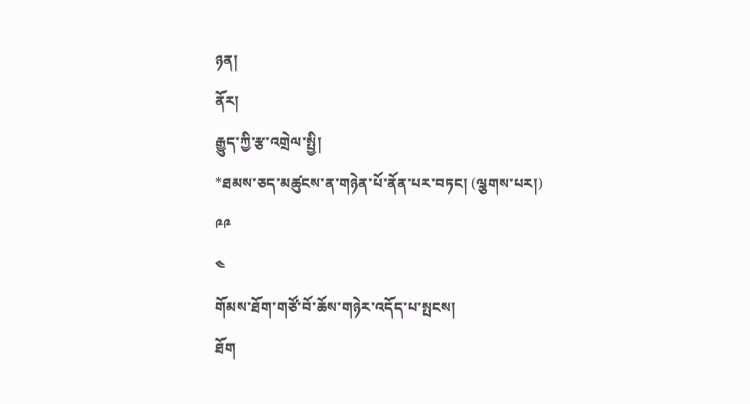ཉན།
ནོར།
རྒྱུད་ཀྱི་རྩ་འགྲེལ་སྤྱི།
*ཐམས་ཅད་མཚུངས་ན་གཉེན་པོ་ནོན་པར་བཏང། (ལྕགས་པར།)
༩༩
༤
གོམས་ཐོག་གཙོ་བོ་ཆོས་གཉེར་འདོད་པ་སྤངས།
ཐོག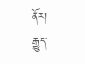ནོར།
རྒྱུད་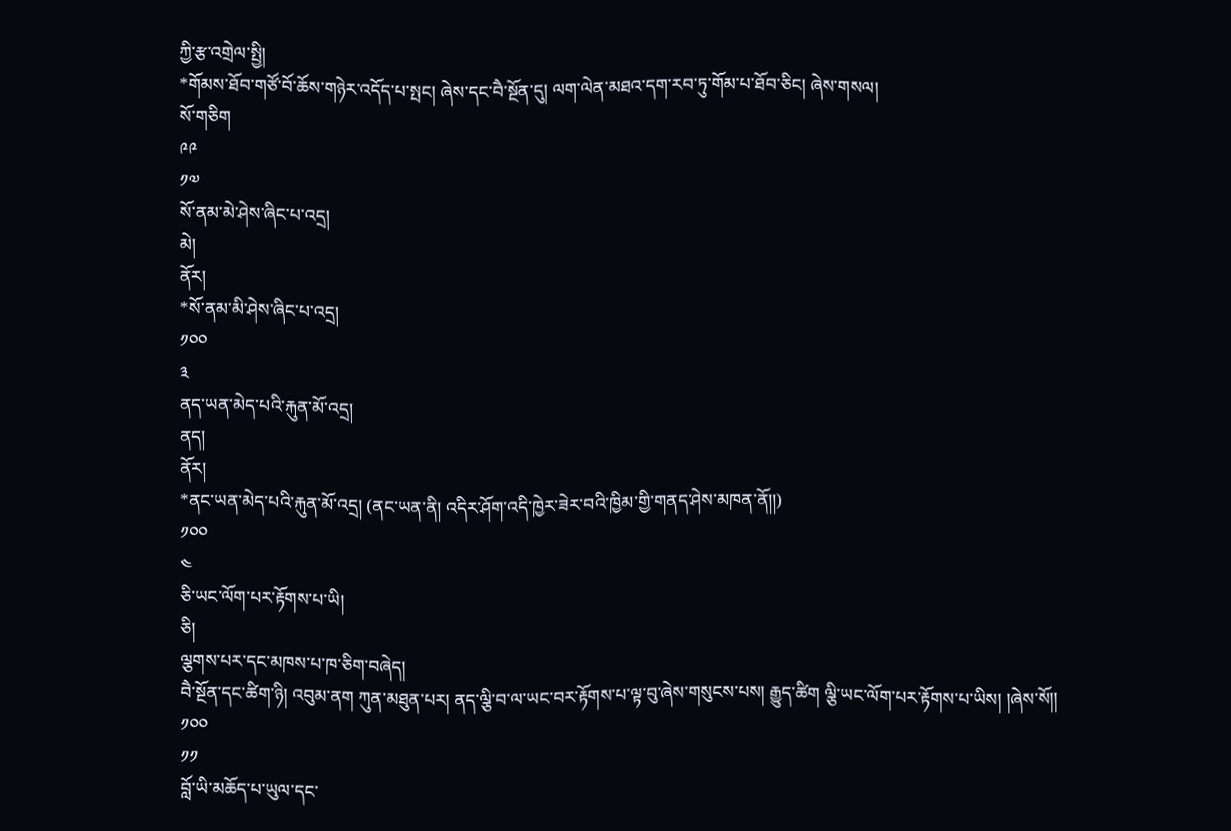ཀྱི་རྩ་འགྲེལ་སྤྱི།
*གོམས་ཐོབ་གཙོ་བོ་ཆོས་གཉེར་འདོད་པ་སྤང། ཞེས་དང་བཻ་སྔོན་དུ། ལག་ལེན་མཐའ་དག་རབ་ཏུ་གོམ་པ་ཐོབ་ཅིང། ཞེས་གསལ།
སོ་གཅིག
༩༩
༡༧
སོ་ནམ་མེ་ཤེས་ཞིང་པ་འདྲ།
མེ།
ནོར།
*སོ་ནམ་མི་ཤེས་ཞིང་པ་འདྲ།
༡༠༠
༣
ནད་ཡན་མེད་པའི་རྐུན་མོ་འདྲ།
ནད།
ནོར།
*ནང་ཡན་མེད་པའི་རྐུན་མོ་འདྲ། (ནང་ཡན་ནི། འདིར་ཤོག་འདི་ཁྱེར་ཟེར་བའི་ཁྱིམ་གྱི་གནད་ཤེས་མཁན་ནོ།།)
༡༠༠
༤
ཅི་ཡང་ལོག་པར་རྟོགས་པ་ཡི།
ཅི།
ལྕགས་པར་དང་མཁས་པ་ཁ་ཅིག་བཞེད།
བཻ་སྔོན་དང་ཚིག་ཉི། འབུམ་ནག ཀུན་མཐུན་པར། ནད་ལྕི་བ་ལ་ཡང་བར་རྟོགས་པ་ལྟ་བུ་ཞེས་གསུངས་པས། རྒྱུད་ཚིག ལྕི་ཡང་ལོག་པར་རྟོགས་པ་ཡིས། །ཞེས་སོ།།
༡༠༠
༡༡
བློ་ཡི་མཆོད་པ་ཡུལ་དང་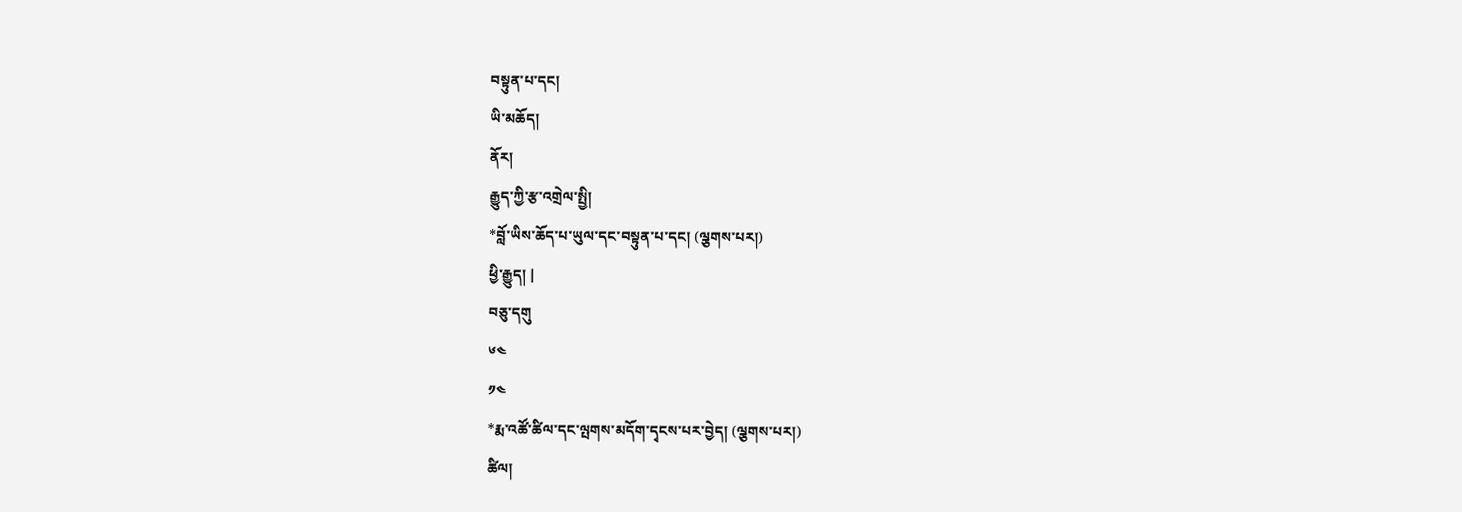བསྟུན་པ་དང།
ཡི་མཆོད།
ནོར།
རྒྱུད་ཀྱི་རྩ་འགྲེལ་སྤྱི།
*བློ་ཡིས་ཆོད་པ་ཡུལ་དང་བསྟུན་པ་དང། (ལྕགས་པར།)
ཕྱི་རྒྱུད། |
བཅུ་དགུ
༦༤
༡༤
*རྨ་འཚོ་ཚིལ་དང་ལྤགས་མདོག་དྭངས་པར་བྱེད། (ལྕགས་པར།)
ཚིལ།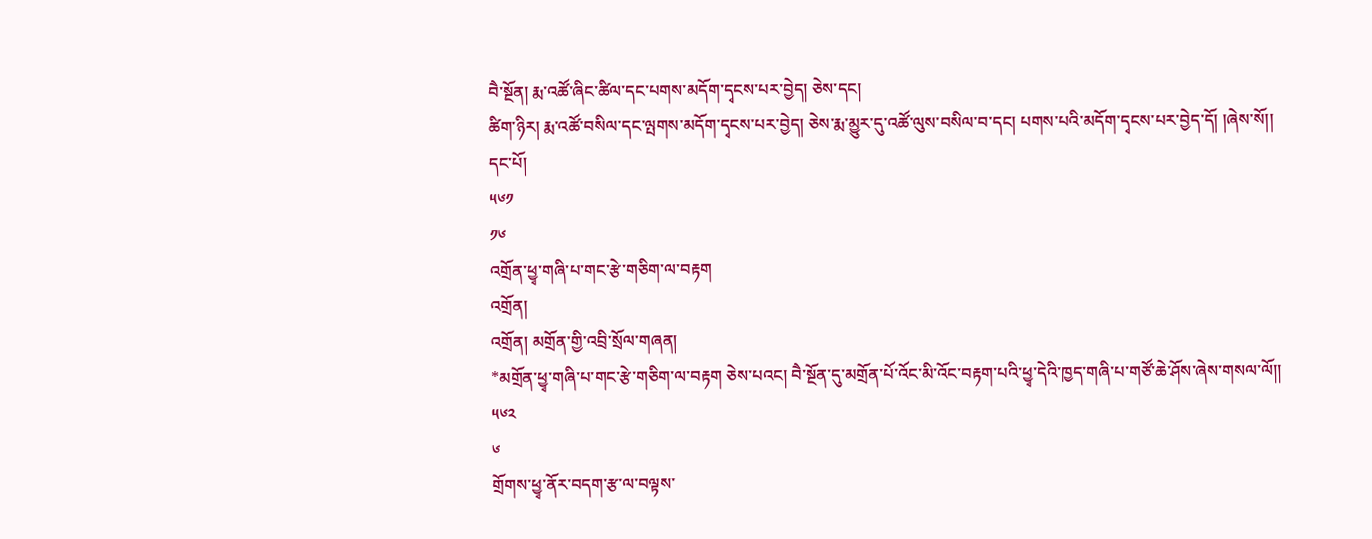བཻ་སྔོན། རྨ་འཚོ་ཞིང་ཚིལ་དང་པགས་མདོག་དྭངས་པར་བྱེད། ཅེས་དང།
ཚིག་ཉིར། རྨ་འཚོ་བསིལ་དང་ལྤགས་མདོག་དྭངས་པར་བྱེད། ཅེས་རྨ་མྱུར་དུ་འཚོ་ལུས་བསིལ་བ་དང། པགས་པའི་མདོག་དྭངས་པར་བྱེད་དོ། །ཞེས་སོ།།
དང་པོ།
༥༦༡
༡༦
འགྲོན་ཕྱྭ་གཞི་པ་གང་རྩེ་གཅིག་ལ་བརྟག
འགྲོན།
འགྲོན། མགྲོན་གྱི་འབྲི་སྲོལ་གཞན།
*མགྲོན་ཕྱྭ་གཞི་པ་གང་རྩེ་གཅིག་ལ་བརྟག ཅེས་པའང། བཻ་སྔོན་དུ་མགྲོན་པོ་འོང་མི་འོང་བརྟག་པའི་ཕྱྭ་དེའི་ཁྱད་གཞི་པ་གཙོ་ཆེ་ཤོས་ཞེས་གསལ་ལོ།།
༥༦༢
༦
གྲོགས་ཕྱྭ་ནོར་བདག་རྩ་ལ་བལྟས་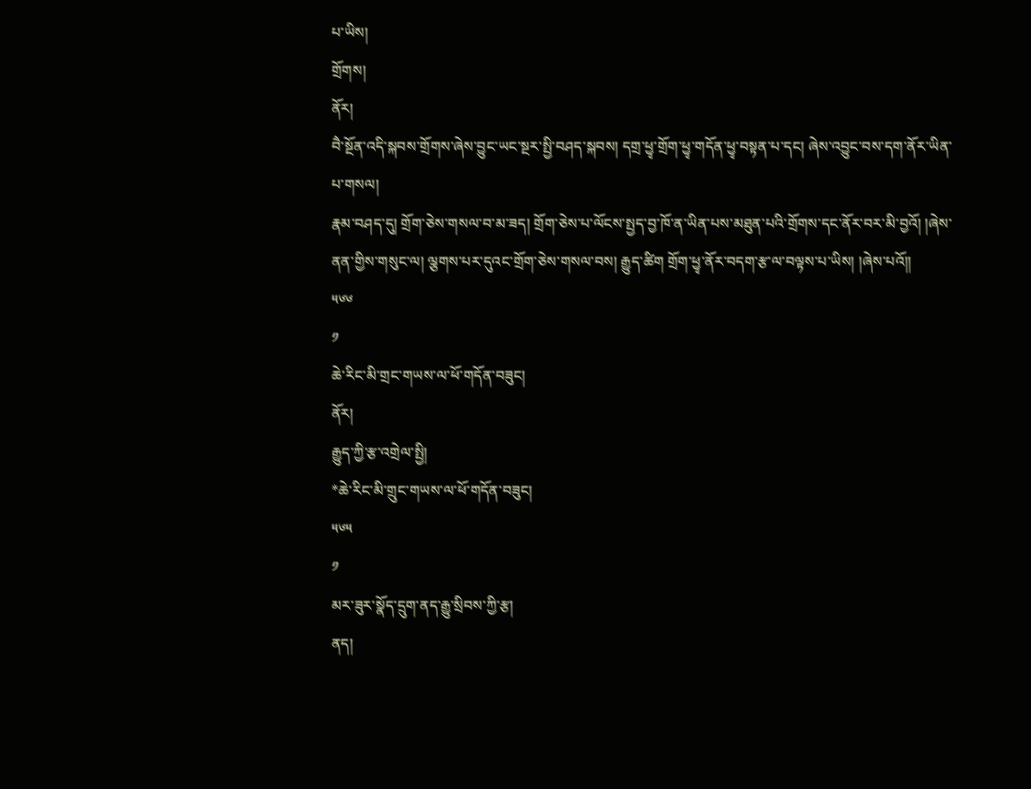པ་ཡིས།
གྲོགས།
ནོར།
བཻ་སྔོན་འདི་སྐབས་གྲོགས་ཞེས་བྱུང་ཡང་སྔར་སྤྱི་བཤད་སྐབས། དགྲ་ཕྱྭ་གྲོག་ཕྱྭ་གདོན་ཕྱྭ་བསྟན་པ་དང། ཞེས་འབྱུང་བས་དག་ནོར་ཡིན་པ་གསལ།
རྣམ་བཤད་དུ། གྲོག་ཅེས་གསལ་བ་མ་ཟད། གྲོག་ཅེས་པ་ལོངས་སྤྱད་བྱ་ཁོ་ན་ཡིན་པས་མཐུན་པའི་གྲོགས་དང་ནོར་བར་མི་བྱའོ། །ཞེས་ནན་གྱིས་གསུང་ལ། ལྕགས་པར་དུའང་གྲོག་ཅེས་གསལ་བས། རྒྱུད་ཚིག གྲོག་ཕྱྭ་ནོར་བདག་རྩ་ལ་བལྟས་པ་ཡིས། །ཞེས་པའོ།།
༥༦༦
༡
ཆེ་རིང་མི་གྲང་གཡས་ལ་ཕོ་གདོན་བཟུང།
ནོར།
རྒྱུད་ཀྱི་རྩ་འགྲེལ་སྤྱི།
*ཆེ་རིང་མི་གྲུང་གཡས་ལ་ཕོ་གདོན་བཟུང།
༥༦༥
༡
མར་ཟུར་སྣོད་དྲུག་ནད་རྒྱུ་སྲིབས་ཀྱི་རྩ།
ནད།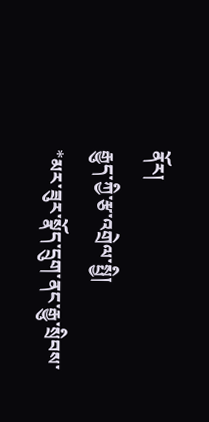ནོར།
རྒྱུད་ཀྱི་རྩ་འགྲེལ་སྤྱི།
*མར་ཟུར་སྣོད་དྲུག་ནང་རྒྱུ་སྲིབས་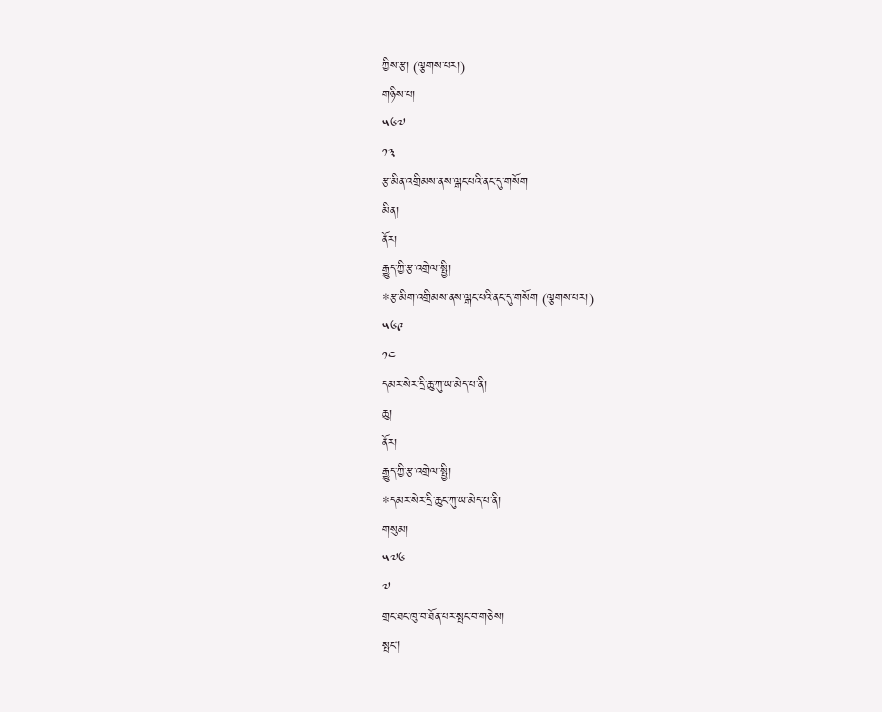ཀྱིས་རྩ། (ལྕགས་པར།)
གཉིས་པ།
༥༦༧
༡༣
རྩ་མིན་འགྲིམས་ནས་ལྒང་པའི་ནང་དུ་གསོག
མིན།
ནོར།
རྒྱུད་ཀྱི་རྩ་འགྲེལ་སྤྱི།
*རྩ་མིག་འགྲིམས་ནས་ལྒང་པའི་ནང་དུ་གསོག (ལྕགས་པར།)
༥༦༩
༡༤
དམར་སེར་དྲི་ཆུ་ཀུ་ཡ་མེད་པ་ནི།
ཆུ།
ནོར།
རྒྱུད་ཀྱི་རྩ་འགྲེལ་སྤྱི།
*དམར་སེར་དྲི་ཆུང་ཀུ་ཡ་མེད་པ་ནི།
གསུམ།
༥༧༦
༧
གྲང་ཐང་ཁུ་བ་ཐོན་པར་སྤང་བ་གཅེས།
སྤང།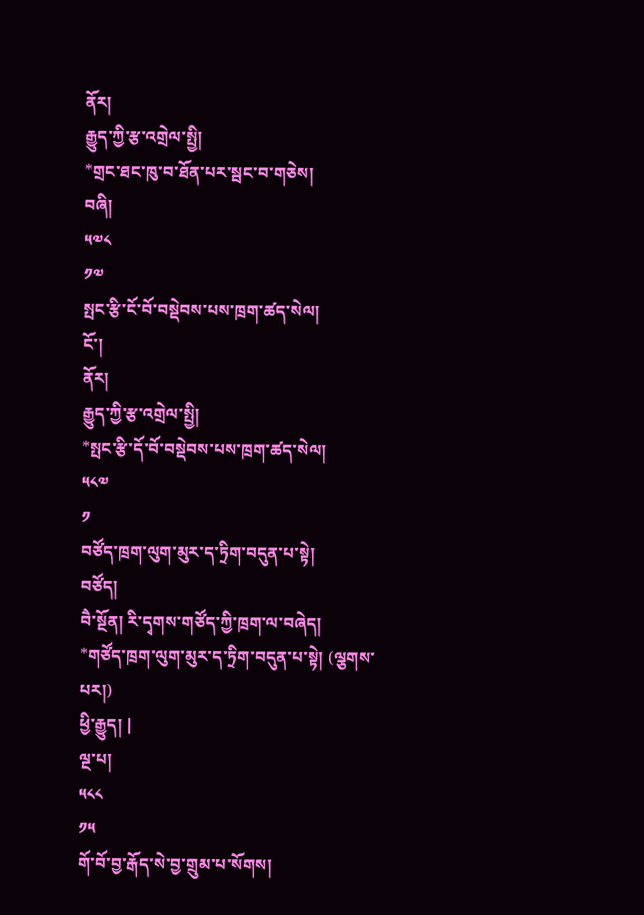ནོར།
རྒྱུད་ཀྱི་རྩ་འགྲེལ་སྤྱི།
*གྲང་ཐང་ཁུ་བ་ཐོན་པར་སྦང་བ་གཅེས།
བཞི།
༥༧༨
༡༧
སྤང་རྩི་ངོ་བོ་བསྡེབས་པས་ཁྲག་ཚད་སེལ།
ངོ་།
ནོར།
རྒྱུད་ཀྱི་རྩ་འགྲེལ་སྤྱི།
*སྤང་རྩི་དོ་བོ་བསྡེབས་པས་ཁྲག་ཚད་སེལ།
༥༨༧
༡
བཙོད་ཁྲག་ལུག་མུར་ད་ཏྲིག་བདུན་པ་སྟེ།
བཙོད།
བཻ་སྔོན། རི་དྭགས་གཙོད་ཀྱི་ཁྲག་ལ་བཞེད།
*གཙོད་ཁྲག་ལུག་མུར་ད་ཏྲིག་བདུན་པ་སྟེ། (ལྕགས་པར།)
ཕྱི་རྒྱུད། |
ལྔ་པ།
༥༨༨
༡༥
གོ་བོ་བྱ་རྒོད་སེ་བྱ་གྲུམ་པ་སོགས།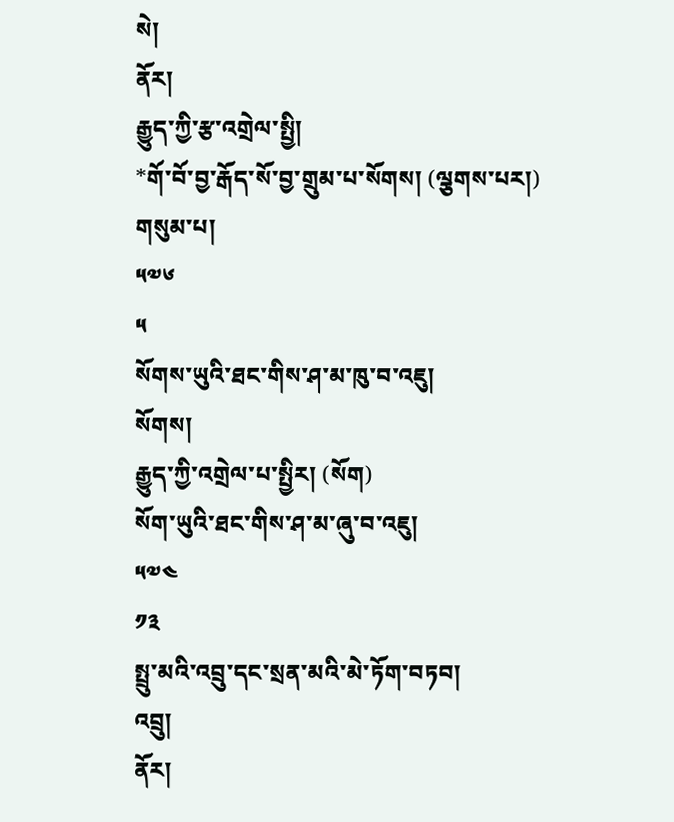སེ།
ནོར།
རྒྱུད་ཀྱི་རྩ་འགྲེལ་སྤྱི།
*གོ་བོ་བྱ་རྒོད་སོ་བྱ་གྲུམ་པ་སོགས། (ལྕགས་པར།)
གསུམ་པ།
༥༧༦
༥
སོགས་ཡུའི་ཐང་གིས་ཤ་མ་ཁུ་བ་འཇུ།
སོགས།
རྒྱུད་ཀྱི་འགྲེལ་པ་སྤྱིར། (སོག)
སོག་ཡུའི་ཐང་གིས་ཤ་མ་ཞུ་བ་འཇུ།
༥༧༤
༡༣
སྤྲུ་མའི་འབྲུ་དང་སྲན་མའི་མེ་ཏོག་བཏབ།
འབྲུ།
ནོར།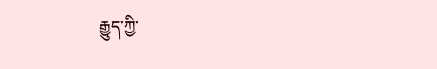རྒྱུད་ཀྱི་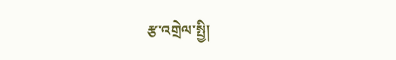རྩ་འགྲེལ་སྤྱི།